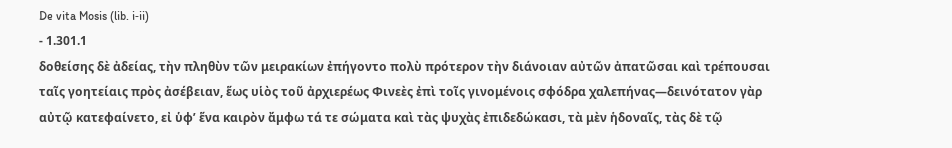De vita Mosis (lib. i‑ii)
- 1.301.1
δοθείσης δὲ ἀδείας, τὴν πληθὺν τῶν μειρακίων ἐπήγοντο πολὺ πρότερον τὴν διάνοιαν αὐτῶν ἀπατῶσαι καὶ τρέπουσαι ταῖς γοητείαις πρὸς ἀσέβειαν, ἕως υἱὸς τοῦ ἀρχιερέως Φινεὲς ἐπὶ τοῖς γινομένοις σφόδρα χαλεπήνας—δεινότατον γὰρ αὐτῷ κατεφαίνετο, εἰ ὑφ’ ἕνα καιρὸν ἄμφω τά τε σώματα καὶ τὰς ψυχὰς ἐπιδεδώκασι, τὰ μὲν ἡδοναῖς, τὰς δὲ τῷ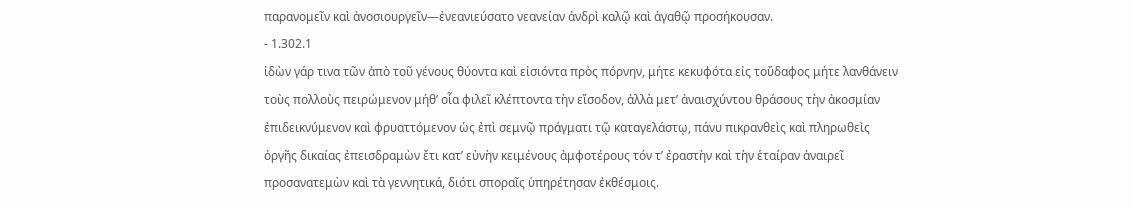παρανομεῖν καὶ ἀνοσιουργεῖν—ἐνεανιεύσατο νεανείαν ἀνδρὶ καλῷ καὶ ἀγαθῷ προσήκουσαν.
- 1.302.1
ἰδὼν γάρ τινα τῶν ἀπὸ τοῦ γένους θύοντα καὶ εἰσιόντα πρὸς πόρνην, μήτε κεκυφότα εἰς τοὔδαφος μήτε λανθάνειν τοὺς πολλοὺς πειρώμενον μήθ’ οἷα φιλεῖ κλέπτοντα τὴν εἴσοδον, ἀλλὰ μετ’ ἀναισχύντου θράσους τὴν ἀκοσμίαν ἐπιδεικνύμενον καὶ φρυαττόμενον ὡς ἐπὶ σεμνῷ πράγματι τῷ καταγελάστῳ, πάνυ πικρανθεὶς καὶ πληρωθεὶς ὀργῆς δικαίας ἐπεισδραμὼν ἔτι κατ’ εὐνὴν κειμένους ἀμφοτέρους τόν τ’ ἐραστὴν καὶ τὴν ἑταίραν ἀναιρεῖ προσανατεμὼν καὶ τὰ γεννητικά, διότι σποραῖς ὑπηρέτησαν ἐκθέσμοις.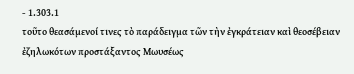- 1.303.1
τοῦτο θεασάμενοί τινες τὸ παράδειγμα τῶν τὴν ἐγκράτειαν καὶ θεοσέβειαν ἐζηλωκότων προστάξαντος Μωυσέως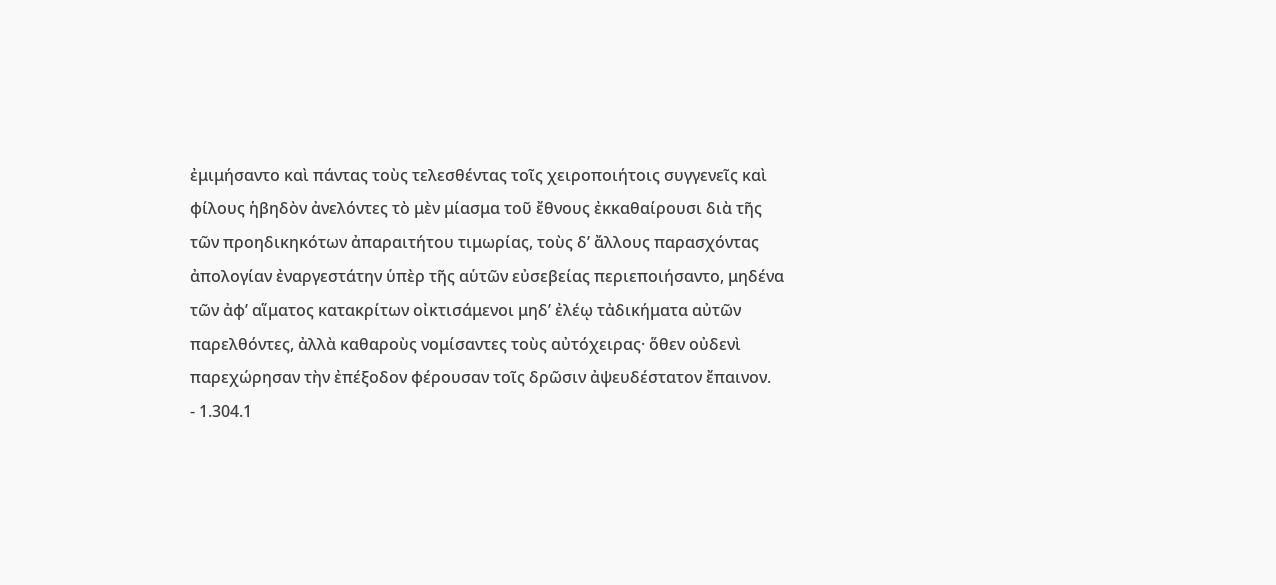ἐμιμήσαντο καὶ πάντας τοὺς τελεσθέντας τοῖς χειροποιήτοις συγγενεῖς καὶ φίλους ἡβηδὸν ἀνελόντες τὸ μὲν μίασμα τοῦ ἔθνους ἐκκαθαίρουσι διὰ τῆς τῶν προηδικηκότων ἀπαραιτήτου τιμωρίας, τοὺς δ’ ἄλλους παρασχόντας ἀπολογίαν ἐναργεστάτην ὑπὲρ τῆς αὑτῶν εὐσεβείας περιεποιήσαντο, μηδένα τῶν ἀφ’ αἵματος κατακρίτων οἰκτισάμενοι μηδ’ ἐλέῳ τἀδικήματα αὐτῶν παρελθόντες, ἀλλὰ καθαροὺς νομίσαντες τοὺς αὐτόχειρας· ὅθεν οὐδενὶ παρεχώρησαν τὴν ἐπέξοδον φέρουσαν τοῖς δρῶσιν ἀψευδέστατον ἔπαινον.
- 1.304.1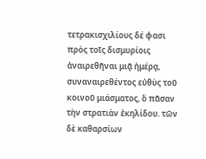τετρακισχιλίους δέ φασι πρὸς τοῖς δισμυρίοις ἀναιρεθῆναι μιᾷ ἡμέρᾳ, συναναιρεθέντος εὐθὺς τοῦ κοινοῦ μιάσματος, ὃ πᾶσαν τὴν στρατιὰν ἐκηλίδου. τῶν δὲ καθαρσίων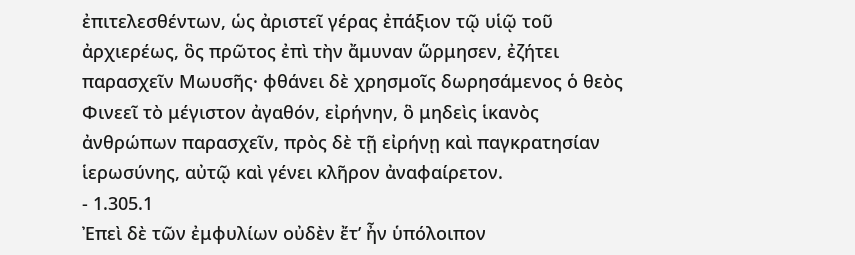ἐπιτελεσθέντων, ὡς ἀριστεῖ γέρας ἐπάξιον τῷ υἱῷ τοῦ ἀρχιερέως, ὃς πρῶτος ἐπὶ τὴν ἄμυναν ὥρμησεν, ἐζήτει παρασχεῖν Μωυσῆς· φθάνει δὲ χρησμοῖς δωρησάμενος ὁ θεὸς Φινεεῖ τὸ μέγιστον ἀγαθόν, εἰρήνην, ὃ μηδεὶς ἱκανὸς ἀνθρώπων παρασχεῖν, πρὸς δὲ τῇ εἰρήνῃ καὶ παγκρατησίαν ἱερωσύνης, αὐτῷ καὶ γένει κλῆρον ἀναφαίρετον.
- 1.305.1
Ἐπεὶ δὲ τῶν ἐμφυλίων οὐδὲν ἔτ’ ἦν ὑπόλοιπον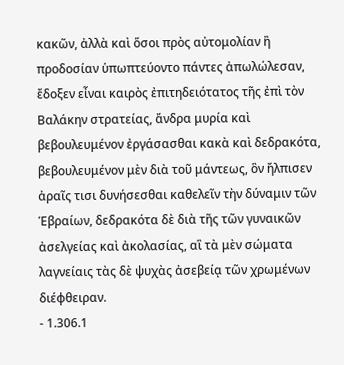κακῶν, ἀλλὰ καὶ ὅσοι πρὸς αὐτομολίαν ἢ προδοσίαν ὑπωπτεύοντο πάντες ἀπωλώλεσαν, ἔδοξεν εἶναι καιρὸς ἐπιτηδειότατος τῆς ἐπὶ τὸν Βαλάκην στρατείας, ἄνδρα μυρία καὶ βεβουλευμένον ἐργάσασθαι κακὰ καὶ δεδρακότα, βεβουλευμένον μὲν διὰ τοῦ μάντεως, ὃν ἤλπισεν ἀραῖς τισι δυνήσεσθαι καθελεῖν τὴν δύναμιν τῶν Ἑβραίων, δεδρακότα δὲ διὰ τῆς τῶν γυναικῶν ἀσελγείας καὶ ἀκολασίας, αἳ τὰ μὲν σώματα λαγνείαις τὰς δὲ ψυχὰς ἀσεβείᾳ τῶν χρωμένων διέφθειραν.
- 1.306.1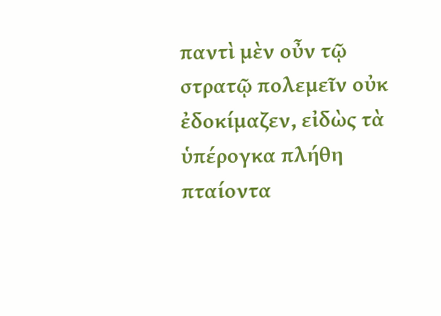παντὶ μὲν οὖν τῷ στρατῷ πολεμεῖν οὐκ ἐδοκίμαζεν, εἰδὼς τὰ ὑπέρογκα πλήθη πταίοντα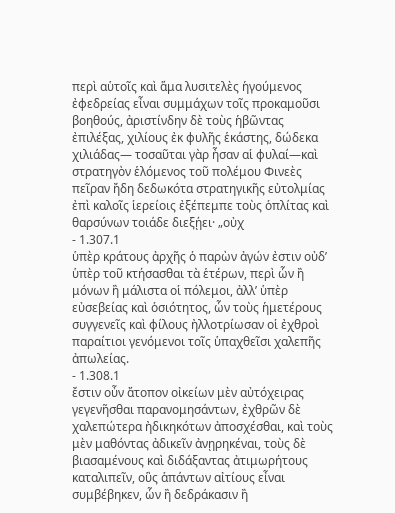περὶ αὑτοῖς καὶ ἅμα λυσιτελὲς ἡγούμενος ἐφεδρείας εἶναι συμμάχων τοῖς προκαμοῦσι βοηθούς, ἀριστίνδην δὲ τοὺς ἡβῶντας ἐπιλέξας, χιλίους ἐκ φυλῆς ἑκάστης, δώδεκα χιλιάδας— τοσαῦται γὰρ ἦσαν αἱ φυλαί—καὶ στρατηγὸν ἑλόμενος τοῦ πολέμου Φινεὲς πεῖραν ἤδη δεδωκότα στρατηγικῆς εὐτολμίας ἐπὶ καλοῖς ἱερείοις ἐξέπεμπε τοὺς ὁπλίτας καὶ θαρσύνων τοιάδε διεξῄει· „οὐχ
- 1.307.1
ὑπὲρ κράτους ἀρχῆς ὁ παρὼν ἀγών ἐστιν οὐδ’ ὑπὲρ τοῦ κτήσασθαι τὰ ἑτέρων, περὶ ὧν ἢ μόνων ἢ μάλιστα οἱ πόλεμοι, ἀλλ’ ὑπὲρ εὐσεβείας καὶ ὁσιότητος, ὧν τοὺς ἡμετέρους συγγενεῖς καὶ φίλους ἠλλοτρίωσαν οἱ ἐχθροὶ παραίτιοι γενόμενοι τοῖς ὑπαχθεῖσι χαλεπῆς ἀπωλείας.
- 1.308.1
ἔστιν οὖν ἄτοπον οἰκείων μὲν αὐτόχειρας γεγενῆσθαι παρανομησάντων, ἐχθρῶν δὲ χαλεπώτερα ἠδικηκότων ἀποσχέσθαι, καὶ τοὺς μὲν μαθόντας ἀδικεῖν ἀνῃρηκέναι, τοὺς δὲ βιασαμένους καὶ διδάξαντας ἀτιμωρήτους καταλιπεῖν, οὓς ἁπάντων αἰτίους εἶναι συμβέβηκεν, ὧν ἢ δεδράκασιν ἢ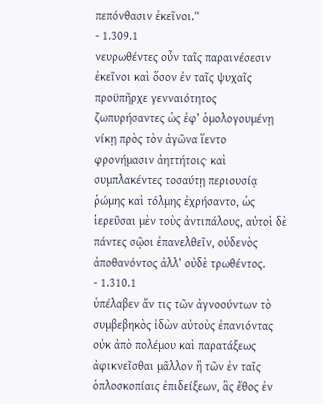πεπόνθασιν ἐκεῖνοι.“
- 1.309.1
νευρωθέντες οὖν ταῖς παραινέσεσιν ἐκεῖνοι καὶ ὅσον ἐν ταῖς ψυχαῖς προϋπῆρχε γενναιότητος ζωπυρήσαντες ὡς ἐφ’ ὁμολογουμένῃ νίκῃ πρὸς τὸν ἀγῶνα ἵεντο φρονήμασιν ἀηττήτοις· καὶ συμπλακέντες τοσαύτῃ περιουσίᾳ ῥώμης καὶ τόλμης ἐχρήσαντο, ὡς ἱερεῦσαι μὲν τοὺς ἀντιπάλους, αὐτοὶ δὲ πάντες σῷοι ἐπανελθεῖν, οὐδενὸς ἀποθανόντος ἀλλ’ οὐδὲ τρωθέντος.
- 1.310.1
ὑπέλαβεν ἄν τις τῶν ἀγνοούντων τὸ συμβεβηκὸς ἰδὼν αὐτοὺς ἐπανιόντας οὐκ ἀπὸ πολέμου καὶ παρατάξεως ἀφικνεῖσθαι μᾶλλον ἢ τῶν ἐν ταῖς ὁπλοσκοπίαις ἐπιδείξεων, ἃς ἔθος ἐν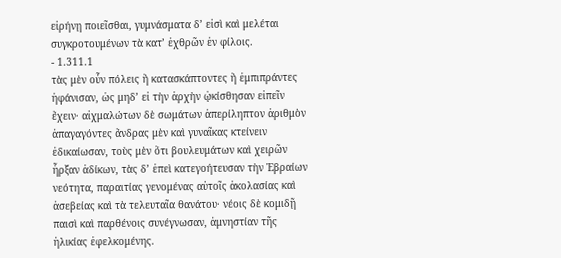εἰρήνῃ ποιεῖσθαι, γυμνάσματα δ’ εἰσὶ καὶ μελέται συγκροτουμένων τὰ κατ’ ἐχθρῶν ἐν φίλοις.
- 1.311.1
τὰς μὲν οὖν πόλεις ἢ κατασκάπτοντες ἢ ἐμπιπράντες ἠφάνισαν, ὡς μηδ’ εἰ τὴν ἀρχὴν ᾠκίσθησαν εἰπεῖν ἔχειν· αἰχμαλώτων δὲ σωμάτων ἀπερίληπτον ἀριθμὸν ἀπαγαγόντες ἄνδρας μὲν καὶ γυναῖκας κτείνειν ἐδικαίωσαν, τοὺς μὲν ὅτι βουλευμάτων καὶ χειρῶν ἦρξαν ἀδίκων, τὰς δ’ ἐπεὶ κατεγοήτευσαν τὴν Ἑβραίων νεότητα, παραιτίας γενομένας αὐτοῖς ἀκολασίας καὶ ἀσεβείας καὶ τὰ τελευταῖα θανάτου· νέοις δὲ κομιδῇ παισὶ καὶ παρθένοις συνέγνωσαν, ἀμνηστίαν τῆς ἡλικίας ἐφελκομένης.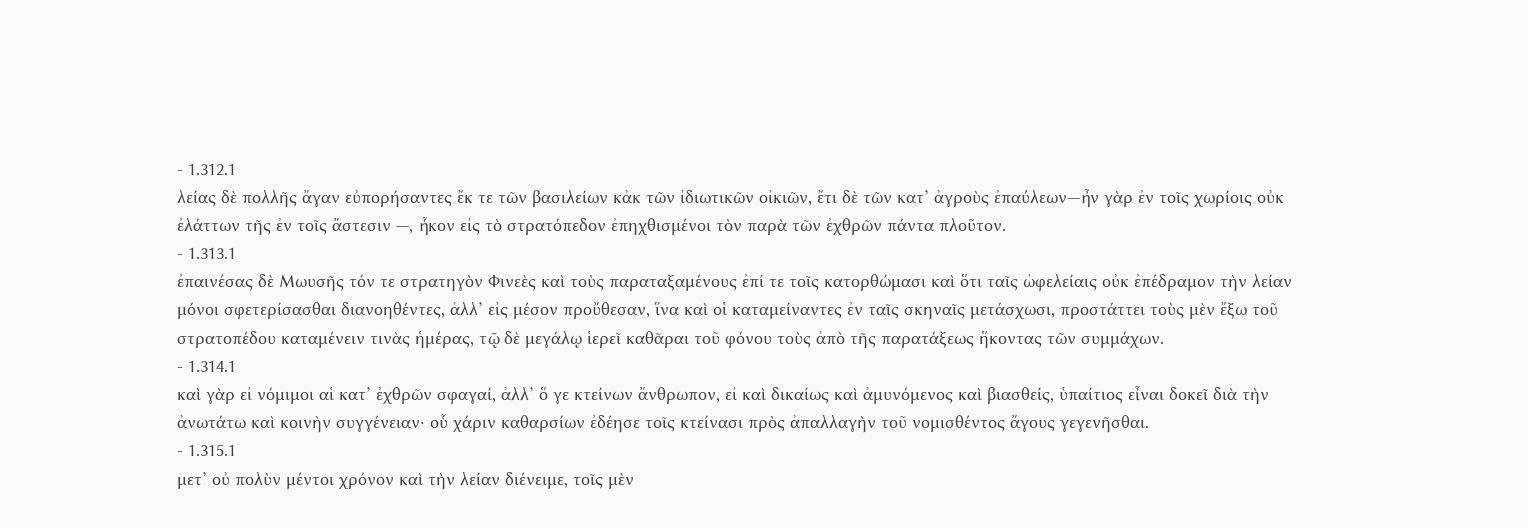- 1.312.1
λείας δὲ πολλῆς ἄγαν εὐπορήσαντες ἔκ τε τῶν βασιλείων κἀκ τῶν ἰδιωτικῶν οἰκιῶν, ἔτι δὲ τῶν κατ’ ἀγροὺς ἐπαύλεων—ἦν γὰρ ἐν τοῖς χωρίοις οὐκ ἐλάττων τῆς ἐν τοῖς ἄστεσιν —, ἧκον εἰς τὸ στρατόπεδον ἐπηχθισμένοι τὸν παρὰ τῶν ἐχθρῶν πάντα πλοῦτον.
- 1.313.1
ἐπαινέσας δὲ Μωυσῆς τόν τε στρατηγὸν Φινεὲς καὶ τοὺς παραταξαμένους ἐπί τε τοῖς κατορθώμασι καὶ ὅτι ταῖς ὠφελείαις οὐκ ἐπέδραμον τὴν λείαν μόνοι σφετερίσασθαι διανοηθέντες, ἀλλ’ εἰς μέσον προὔθεσαν, ἵνα καὶ οἱ καταμείναντες ἐν ταῖς σκηναῖς μετάσχωσι, προστάττει τοὺς μὲν ἔξω τοῦ στρατοπέδου καταμένειν τινὰς ἡμέρας, τῷ δὲ μεγάλῳ ἱερεῖ καθᾶραι τοῦ φόνου τοὺς ἀπὸ τῆς παρατάξεως ἥκοντας τῶν συμμάχων.
- 1.314.1
καὶ γὰρ εἰ νόμιμοι αἱ κατ’ ἐχθρῶν σφαγαί, ἀλλ’ ὅ γε κτείνων ἄνθρωπον, εἰ καὶ δικαίως καὶ ἀμυνόμενος καὶ βιασθείς, ὑπαίτιος εἶναι δοκεῖ διὰ τὴν ἀνωτάτω καὶ κοινὴν συγγένειαν· οὗ χάριν καθαρσίων ἐδέησε τοῖς κτείνασι πρὸς ἀπαλλαγὴν τοῦ νομισθέντος ἄγους γεγενῆσθαι.
- 1.315.1
μετ’ οὐ πολὺν μέντοι χρόνον καὶ τὴν λείαν διένειμε, τοῖς μὲν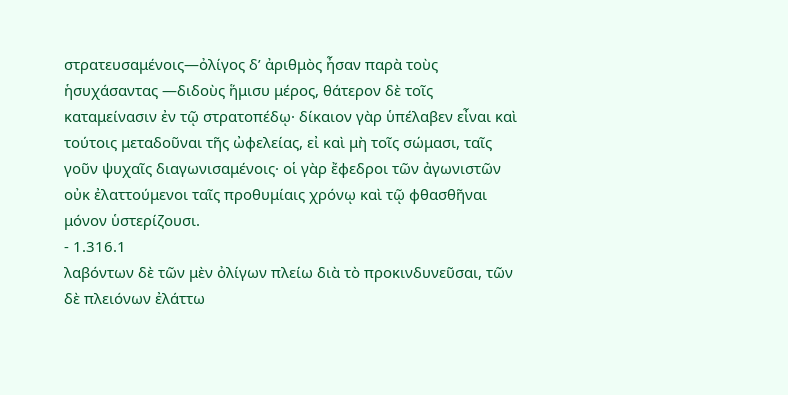στρατευσαμένοις—ὀλίγος δ’ ἀριθμὸς ἦσαν παρὰ τοὺς ἡσυχάσαντας —διδοὺς ἥμισυ μέρος, θάτερον δὲ τοῖς καταμείνασιν ἐν τῷ στρατοπέδῳ· δίκαιον γὰρ ὑπέλαβεν εἶναι καὶ τούτοις μεταδοῦναι τῆς ὠφελείας, εἰ καὶ μὴ τοῖς σώμασι, ταῖς γοῦν ψυχαῖς διαγωνισαμένοις· οἱ γὰρ ἔφεδροι τῶν ἀγωνιστῶν οὐκ ἐλαττούμενοι ταῖς προθυμίαις χρόνῳ καὶ τῷ φθασθῆναι μόνον ὑστερίζουσι.
- 1.316.1
λαβόντων δὲ τῶν μὲν ὀλίγων πλείω διὰ τὸ προκινδυνεῦσαι, τῶν δὲ πλειόνων ἐλάττω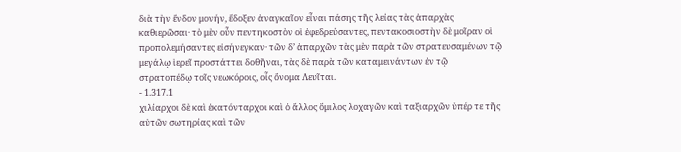διὰ τὴν ἔνδον μονήν, ἔδοξεν ἀναγκαῖον εἶναι πάσης τῆς λείας τὰς ἀπαρχὰς καθιερῶσαι· τὸ μὲν οὖν πεντηκοστὸν οἱ ἐφεδρεύσαντες, πεντακοσιοστὴν δὲ μοῖραν οἱ προπολεμήσαντες εἰσήνεγκαν· τῶν δ’ ἀπαρχῶν τὰς μὲν παρὰ τῶν στρατευσαμένων τῷ μεγάλῳ ἱερεῖ προστάττει δοθῆναι, τὰς δὲ παρὰ τῶν καταμεινάντων ἐν τῷ στρατοπέδῳ τοῖς νεωκόροις, οἷς ὄνομα Λευῖται.
- 1.317.1
χιλίαρχοι δὲ καὶ ἑκατόνταρχοι καὶ ὁ ἄλλος ὅμιλος λοχαγῶν καὶ ταξιαρχῶν ὑπέρ τε τῆς αὑτῶν σωτηρίας καὶ τῶν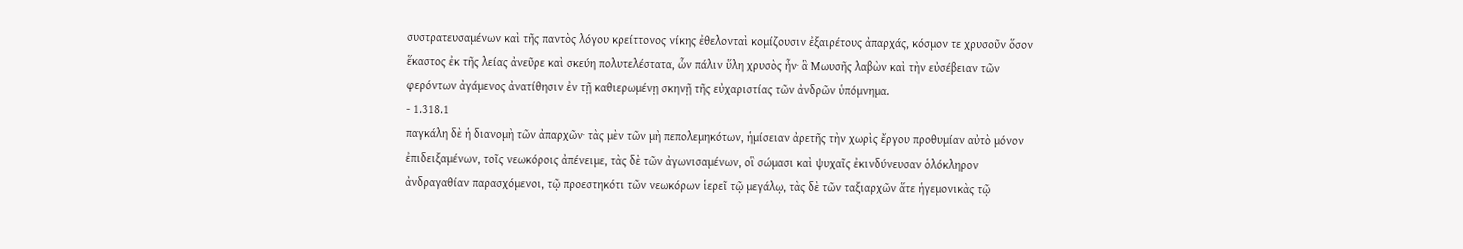συστρατευσαμένων καὶ τῆς παντὸς λόγου κρείττονος νίκης ἐθελονταὶ κομίζουσιν ἐξαιρέτους ἀπαρχάς, κόσμον τε χρυσοῦν ὅσον ἕκαστος ἐκ τῆς λείας ἀνεῦρε καὶ σκεύη πολυτελέστατα, ὧν πάλιν ὕλη χρυσὸς ἦν· ἃ Μωυσῆς λαβὼν καὶ τὴν εὐσέβειαν τῶν φερόντων ἀγάμενος ἀνατίθησιν ἐν τῇ καθιερωμένῃ σκηνῇ τῆς εὐχαριστίας τῶν ἀνδρῶν ὑπόμνημα.
- 1.318.1
παγκάλη δὲ ἡ διανομὴ τῶν ἀπαρχῶν· τὰς μὲν τῶν μὴ πεπολεμηκότων, ἡμίσειαν ἀρετῆς τὴν χωρὶς ἔργου προθυμίαν αὐτὸ μόνον ἐπιδειξαμένων, τοῖς νεωκόροις ἀπένειμε, τὰς δὲ τῶν ἀγωνισαμένων, οἳ σώμασι καὶ ψυχαῖς ἐκινδύνευσαν ὁλόκληρον ἀνδραγαθίαν παρασχόμενοι, τῷ προεστηκότι τῶν νεωκόρων ἱερεῖ τῷ μεγάλῳ, τὰς δὲ τῶν ταξιαρχῶν ἅτε ἡγεμονικὰς τῷ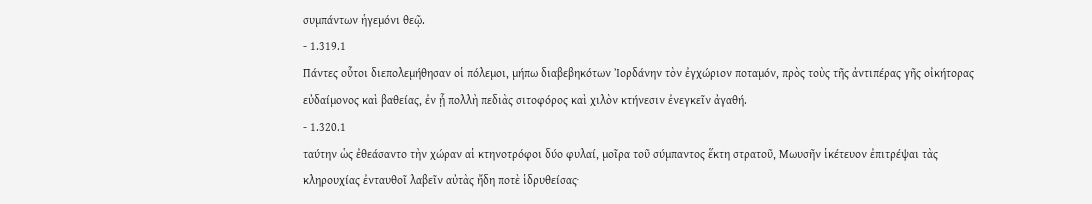συμπάντων ἡγεμόνι θεῷ.
- 1.319.1
Πάντες οὗτοι διεπολεμήθησαν οἱ πόλεμοι, μήπω διαβεβηκότων Ἰορδάνην τὸν ἐγχώριον ποταμόν, πρὸς τοὺς τῆς ἀντιπέρας γῆς οἰκήτορας εὐδαίμονος καὶ βαθείας, ἐν ᾗ πολλὴ πεδιὰς σιτοφόρος καὶ χιλὸν κτήνεσιν ἐνεγκεῖν ἀγαθή.
- 1.320.1
ταύτην ὡς ἐθεάσαντο τὴν χώραν αἱ κτηνοτρόφοι δύο φυλαί, μοῖρα τοῦ σύμπαντος ἕκτη στρατοῦ, Μωυσῆν ἱκέτευον ἐπιτρέψαι τὰς κληρουχίας ἐνταυθοῖ λαβεῖν αὐτὰς ἤδη ποτὲ ἱδρυθείσας·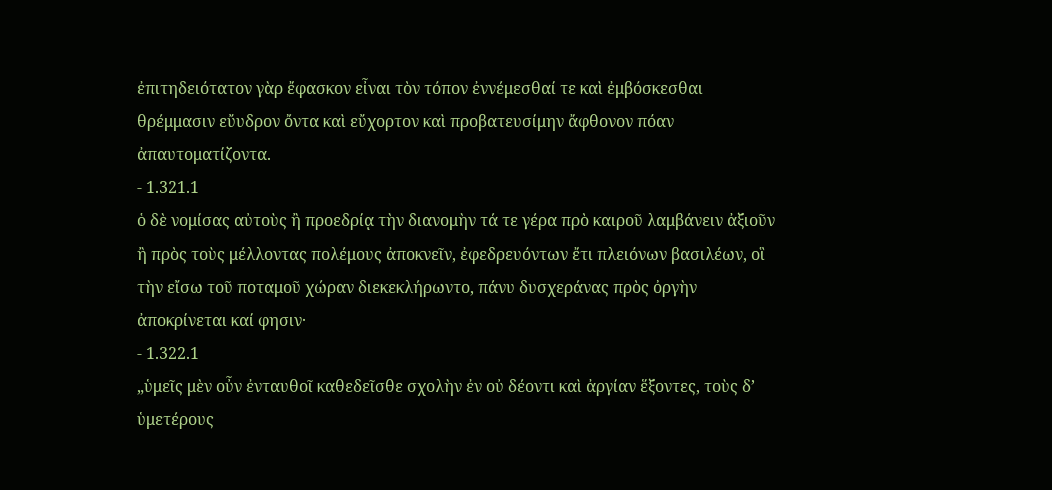ἐπιτηδειότατον γὰρ ἔφασκον εἶναι τὸν τόπον ἐννέμεσθαί τε καὶ ἐμβόσκεσθαι θρέμμασιν εὔυδρον ὄντα καὶ εὔχορτον καὶ προβατευσίμην ἄφθονον πόαν ἀπαυτοματίζοντα.
- 1.321.1
ὁ δὲ νομίσας αὐτοὺς ἢ προεδρίᾳ τὴν διανομὴν τά τε γέρα πρὸ καιροῦ λαμβάνειν ἀξιοῦν ἢ πρὸς τοὺς μέλλοντας πολέμους ἀποκνεῖν, ἐφεδρευόντων ἔτι πλειόνων βασιλέων, οἳ τὴν εἴσω τοῦ ποταμοῦ χώραν διεκεκλήρωντο, πάνυ δυσχεράνας πρὸς ὀργὴν ἀποκρίνεται καί φησιν·
- 1.322.1
„ὑμεῖς μὲν οὖν ἐνταυθοῖ καθεδεῖσθε σχολὴν ἐν οὐ δέοντι καὶ ἀργίαν ἕξοντες, τοὺς δ’ ὑμετέρους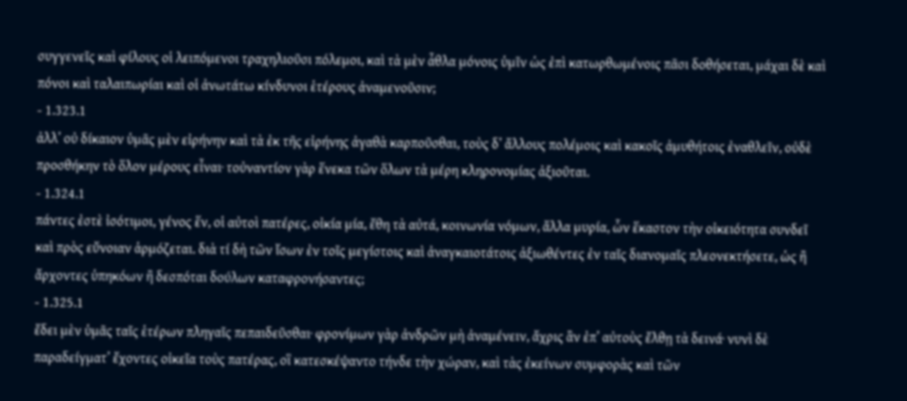συγγενεῖς καὶ φίλους οἱ λειπόμενοι τραχηλιοῦσι πόλεμοι, καὶ τὰ μὲν ἆθλα μόνοις ὑμῖν ὡς ἐπὶ κατωρθωμένοις πᾶσι δοθήσεται, μάχαι δὲ καὶ πόνοι καὶ ταλαιπωρίαι καὶ οἱ ἀνωτάτω κίνδυνοι ἑτέρους ἀναμενοῦσιν;
- 1.323.1
ἀλλ’ οὐ δίκαιον ὑμᾶς μὲν εἰρήνην καὶ τὰ ἐκ τῆς εἰρήνης ἀγαθὰ καρποῦσθαι, τοὺς δ’ ἄλλους πολέμοις καὶ κακοῖς ἀμυθήτοις ἐναθλεῖν, οὐδὲ προσθήκην τὸ ὅλον μέρους εἶναι· τοὐναντίον γὰρ ἕνεκα τῶν ὅλων τὰ μέρη κληρονομίας ἀξιοῦται.
- 1.324.1
πάντες ἐστὲ ἰσότιμοι, γένος ἕν, οἱ αὐτοὶ πατέρες, οἰκία μία, ἔθη τὰ αὐτά, κοινωνία νόμων, ἄλλα μυρία, ὧν ἕκαστον τὴν οἰκειότητα συνδεῖ καὶ πρὸς εὔνοιαν ἁρμόζεται. διὰ τί δὴ τῶν ἴσων ἐν τοῖς μεγίστοις καὶ ἀναγκαιοτάτοις ἀξιωθέντες ἐν ταῖς διανομαῖς πλεονεκτήσετε, ὡς ἢ ἄρχοντες ὑπηκόων ἢ δεσπόται δούλων καταφρονήσαντες;
- 1.325.1
ἔδει μὲν ὑμᾶς ταῖς ἑτέρων πληγαῖς πεπαιδεῦσθαι· φρονίμων γὰρ ἀνδρῶν μὴ ἀναμένειν, ἄχρις ἂν ἐπ’ αὐτοὺς ἔλθῃ τὰ δεινά· νυνὶ δὲ παραδείγματ’ ἔχοντες οἰκεῖα τοὺς πατέρας, οἳ κατεσκέψαντο τήνδε τὴν χώραν, καὶ τὰς ἐκείνων συμφορὰς καὶ τῶν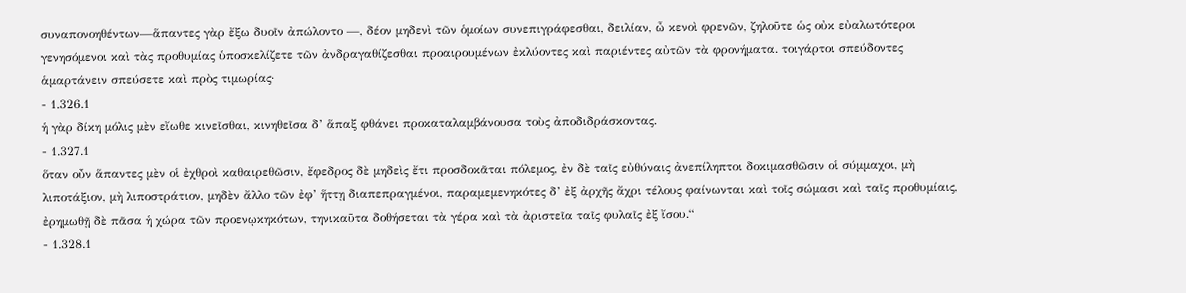συναπονοηθέντων—ἅπαντες γὰρ ἔξω δυοῖν ἀπώλοντο —, δέον μηδενὶ τῶν ὁμοίων συνεπιγράφεσθαι, δειλίαν, ὦ κενοὶ φρενῶν, ζηλοῦτε ὡς οὐκ εὐαλωτότεροι γενησόμενοι καὶ τὰς προθυμίας ὑποσκελίζετε τῶν ἀνδραγαθίζεσθαι προαιρουμένων ἐκλύοντες καὶ παριέντες αὐτῶν τὰ φρονήματα. τοιγάρτοι σπεύδοντες ἁμαρτάνειν σπεύσετε καὶ πρὸς τιμωρίας·
- 1.326.1
ἡ γὰρ δίκη μόλις μὲν εἴωθε κινεῖσθαι, κινηθεῖσα δ’ ἅπαξ φθάνει προκαταλαμβάνουσα τοὺς ἀποδιδράσκοντας.
- 1.327.1
ὅταν οὖν ἅπαντες μὲν οἱ ἐχθροὶ καθαιρεθῶσιν, ἔφεδρος δὲ μηδεὶς ἔτι προσδοκᾶται πόλεμος, ἐν δὲ ταῖς εὐθύναις ἀνεπίληπτοι δοκιμασθῶσιν οἱ σύμμαχοι, μὴ λιποτάξιον, μὴ λιποστράτιον, μηδὲν ἄλλο τῶν ἐφ’ ἥττῃ διαπεπραγμένοι, παραμεμενηκότες δ’ ἐξ ἀρχῆς ἄχρι τέλους φαίνωνται καὶ τοῖς σώμασι καὶ ταῖς προθυμίαις, ἐρημωθῇ δὲ πᾶσα ἡ χώρα τῶν προενῳκηκότων, τηνικαῦτα δοθήσεται τὰ γέρα καὶ τὰ ἀριστεῖα ταῖς φυλαῖς ἐξ ἴσου.“
- 1.328.1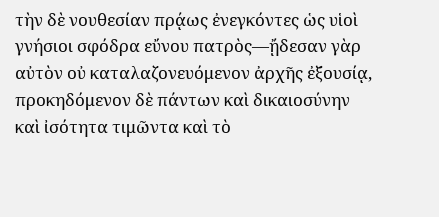τὴν δὲ νουθεσίαν πρᾴως ἐνεγκόντες ὡς υἱοὶ γνήσιοι σφόδρα εὔνου πατρὸς—ᾔδεσαν γὰρ αὐτὸν οὐ καταλαζονευόμενον ἀρχῆς ἐξουσίᾳ, προκηδόμενον δὲ πάντων καὶ δικαιοσύνην καὶ ἰσότητα τιμῶντα καὶ τὸ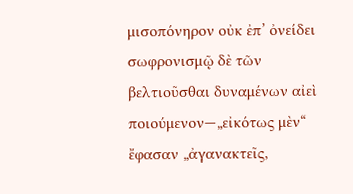μισοπόνηρον οὐκ ἐπ’ ὀνείδει σωφρονισμῷ δὲ τῶν βελτιοῦσθαι δυναμένων αἰεὶ ποιούμενον—„εἰκότως μὲν“ ἔφασαν „ἀγανακτεῖς,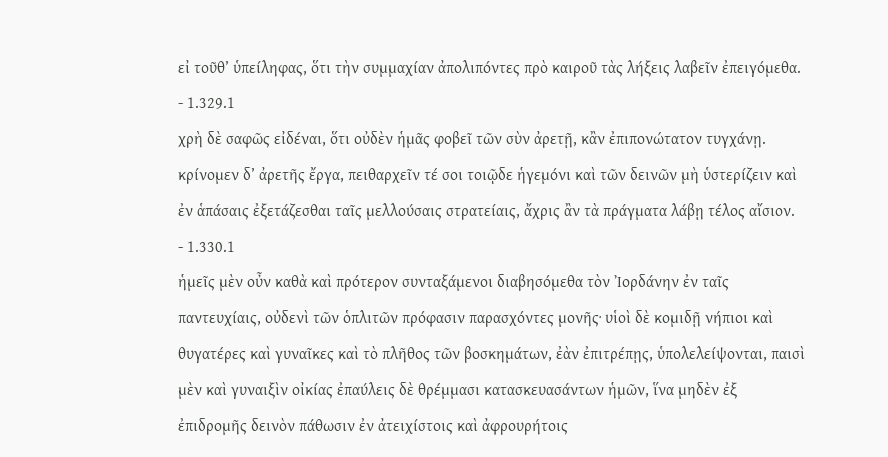εἰ τοῦθ’ ὑπείληφας, ὅτι τὴν συμμαχίαν ἀπολιπόντες πρὸ καιροῦ τὰς λήξεις λαβεῖν ἐπειγόμεθα.
- 1.329.1
χρὴ δὲ σαφῶς εἰδέναι, ὅτι οὐδὲν ἡμᾶς φοβεῖ τῶν σὺν ἀρετῇ, κἂν ἐπιπονώτατον τυγχάνῃ. κρίνομεν δ’ ἀρετῆς ἔργα, πειθαρχεῖν τέ σοι τοιῷδε ἡγεμόνι καὶ τῶν δεινῶν μὴ ὑστερίζειν καὶ ἐν ἁπάσαις ἐξετάζεσθαι ταῖς μελλούσαις στρατείαις, ἄχρις ἂν τὰ πράγματα λάβῃ τέλος αἴσιον.
- 1.330.1
ἡμεῖς μὲν οὖν καθὰ καὶ πρότερον συνταξάμενοι διαβησόμεθα τὸν Ἰορδάνην ἐν ταῖς παντευχίαις, οὐδενὶ τῶν ὁπλιτῶν πρόφασιν παρασχόντες μονῆς· υἱοὶ δὲ κομιδῇ νήπιοι καὶ θυγατέρες καὶ γυναῖκες καὶ τὸ πλῆθος τῶν βοσκημάτων, ἐὰν ἐπιτρέπῃς, ὑπολελείψονται, παισὶ μὲν καὶ γυναιξὶν οἰκίας ἐπαύλεις δὲ θρέμμασι κατασκευασάντων ἡμῶν, ἵνα μηδὲν ἐξ ἐπιδρομῆς δεινὸν πάθωσιν ἐν ἀτειχίστοις καὶ ἀφρουρήτοις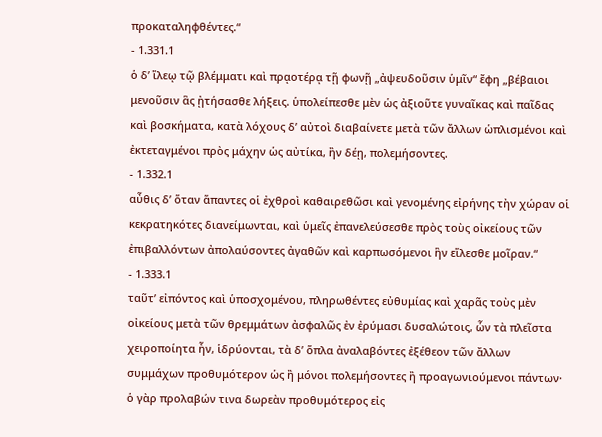προκαταληφθέντες.“
- 1.331.1
ὁ δ’ ἵλεῳ τῷ βλέμματι καὶ πρᾳοτέρᾳ τῇ φωνῇ „ἀψευδοῦσιν ὑμῖν“ ἔφη „βέβαιοι μενοῦσιν ἃς ᾐτήσασθε λήξεις. ὑπολείπεσθε μὲν ὡς ἀξιοῦτε γυναῖκας καὶ παῖδας καὶ βοσκήματα, κατὰ λόχους δ’ αὐτοὶ διαβαίνετε μετὰ τῶν ἄλλων ὡπλισμένοι καὶ ἐκτεταγμένοι πρὸς μάχην ὡς αὐτίκα, ἢν δέῃ, πολεμήσοντες.
- 1.332.1
αὖθις δ’ ὅταν ἅπαντες οἱ ἐχθροὶ καθαιρεθῶσι καὶ γενομένης εἰρήνης τὴν χώραν οἱ κεκρατηκότες διανείμωνται, καὶ ὑμεῖς ἐπανελεύσεσθε πρὸς τοὺς οἰκείους τῶν ἐπιβαλλόντων ἀπολαύσοντες ἀγαθῶν καὶ καρπωσόμενοι ἣν εἵλεσθε μοῖραν.“
- 1.333.1
ταῦτ’ εἰπόντος καὶ ὑποσχομένου, πληρωθέντες εὐθυμίας καὶ χαρᾶς τοὺς μὲν οἰκείους μετὰ τῶν θρεμμάτων ἀσφαλῶς ἐν ἐρύμασι δυσαλώτοις, ὧν τὰ πλεῖστα χειροποίητα ἦν, ἱδρύονται, τὰ δ’ ὅπλα ἀναλαβόντες ἐξέθεον τῶν ἄλλων συμμάχων προθυμότερον ὡς ἢ μόνοι πολεμήσοντες ἢ προαγωνιούμενοι πάντων· ὁ γὰρ προλαβών τινα δωρεὰν προθυμότερος εἰς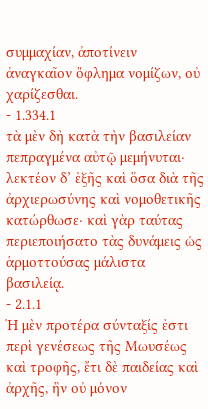συμμαχίαν, ἀποτίνειν ἀναγκαῖον ὄφλημα νομίζων, οὐ χαρίζεσθαι.
- 1.334.1
τὰ μὲν δὴ κατὰ τὴν βασιλείαν πεπραγμένα αὐτῷ μεμήνυται· λεκτέον δ’ ἑξῆς καὶ ὅσα διὰ τῆς ἀρχιερωσύνης καὶ νομοθετικῆς κατώρθωσε· καὶ γὰρ ταύτας περιεποιήσατο τὰς δυνάμεις ὡς ἁρμοττούσας μάλιστα βασιλείᾳ.
- 2.1.1
Ἡ μὲν προτέρα σύνταξίς ἐστι περὶ γενέσεως τῆς Μωυσέως καὶ τροφῆς, ἔτι δὲ παιδείας καὶ ἀρχῆς, ἣν οὐ μόνον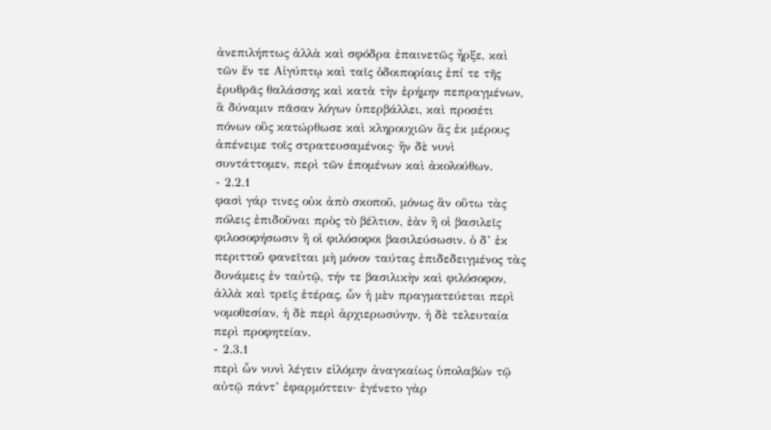ἀνεπιλήπτως ἀλλὰ καὶ σφόδρα ἐπαινετῶς ἦρξε, καὶ τῶν ἔν τε Αἰγύπτῳ καὶ ταῖς ὁδοιπορίαις ἐπί τε τῆς ἐρυθρᾶς θαλάσσης καὶ κατὰ τὴν ἐρήμην πεπραγμένων, ἃ δύναμιν πᾶσαν λόγων ὑπερβάλλει, καὶ προσέτι πόνων οὓς κατώρθωσε καὶ κληρουχιῶν ἃς ἐκ μέρους ἀπένειμε τοῖς στρατευσαμένοις· ἣν δὲ νυνὶ συντάττομεν, περὶ τῶν ἑπομένων καὶ ἀκολούθων.
- 2.2.1
φασὶ γάρ τινες οὐκ ἀπὸ σκοποῦ, μόνως ἂν οὕτω τὰς πόλεις ἐπιδοῦναι πρὸς τὸ βέλτιον, ἐὰν ἢ οἱ βασιλεῖς φιλοσοφήσωσιν ἢ οἱ φιλόσοφοι βασιλεύσωσιν. ὁ δ’ ἐκ περιττοῦ φανεῖται μὴ μόνον ταύτας ἐπιδεδειγμένος τὰς δυνάμεις ἐν ταὐτῷ, τήν τε βασιλικὴν καὶ φιλόσοφον, ἀλλὰ καὶ τρεῖς ἑτέρας, ὧν ἡ μὲν πραγματεύεται περὶ νομοθεσίαν, ἡ δὲ περὶ ἀρχιερωσύνην, ἡ δὲ τελευταία περὶ προφητείαν.
- 2.3.1
περὶ ὧν νυνὶ λέγειν εἱλόμην ἀναγκαίως ὑπολαβὼν τῷ αὐτῷ πάντ’ ἐφαρμόττειν· ἐγένετο γὰρ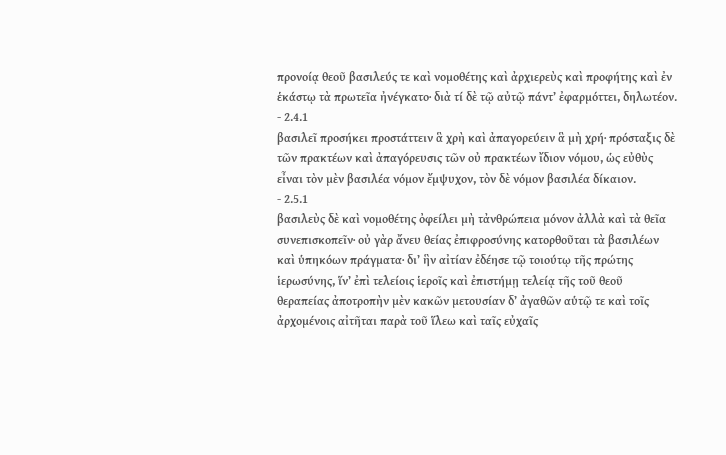προνοίᾳ θεοῦ βασιλεύς τε καὶ νομοθέτης καὶ ἀρχιερεὺς καὶ προφήτης καὶ ἐν ἑκάστῳ τὰ πρωτεῖα ἠνέγκατο· διὰ τί δὲ τῷ αὐτῷ πάντ’ ἐφαρμόττει, δηλωτέον.
- 2.4.1
βασιλεῖ προσήκει προστάττειν ἃ χρὴ καὶ ἀπαγορεύειν ἃ μὴ χρή· πρόσταξις δὲ τῶν πρακτέων καὶ ἀπαγόρευσις τῶν οὐ πρακτέων ἴδιον νόμου, ὡς εὐθὺς εἶναι τὸν μὲν βασιλέα νόμον ἔμψυχον, τὸν δὲ νόμον βασιλέα δίκαιον.
- 2.5.1
βασιλεὺς δὲ καὶ νομοθέτης ὀφείλει μὴ τἀνθρώπεια μόνον ἀλλὰ καὶ τὰ θεῖα συνεπισκοπεῖν· οὐ γὰρ ἄνευ θείας ἐπιφροσύνης κατορθοῦται τὰ βασιλέων καὶ ὑπηκόων πράγματα· δι’ ἣν αἰτίαν ἐδέησε τῷ τοιούτῳ τῆς πρώτης ἱερωσύνης, ἵν’ ἐπὶ τελείοις ἱεροῖς καὶ ἐπιστήμῃ τελείᾳ τῆς τοῦ θεοῦ θεραπείας ἀποτροπὴν μὲν κακῶν μετουσίαν δ’ ἀγαθῶν αὑτῷ τε καὶ τοῖς ἀρχομένοις αἰτῆται παρὰ τοῦ ἵλεω καὶ ταῖς εὐχαῖς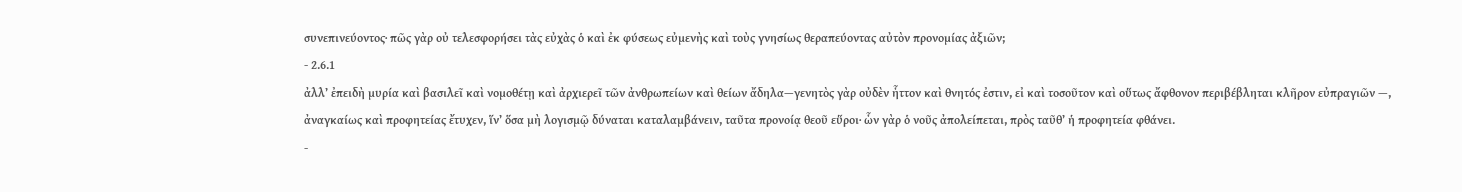συνεπινεύοντος· πῶς γὰρ οὐ τελεσφορήσει τὰς εὐχὰς ὁ καὶ ἐκ φύσεως εὐμενὴς καὶ τοὺς γνησίως θεραπεύοντας αὐτὸν προνομίας ἀξιῶν;
- 2.6.1
ἀλλ’ ἐπειδὴ μυρία καὶ βασιλεῖ καὶ νομοθέτῃ καὶ ἀρχιερεῖ τῶν ἀνθρωπείων καὶ θείων ἄδηλα—γενητὸς γὰρ οὐδὲν ἧττον καὶ θνητός ἐστιν, εἰ καὶ τοσοῦτον καὶ οὕτως ἄφθονον περιβέβληται κλῆρον εὐπραγιῶν —, ἀναγκαίως καὶ προφητείας ἔτυχεν, ἵν’ ὅσα μὴ λογισμῷ δύναται καταλαμβάνειν, ταῦτα προνοίᾳ θεοῦ εὕροι· ὧν γὰρ ὁ νοῦς ἀπολείπεται, πρὸς ταῦθ’ ἡ προφητεία φθάνει.
-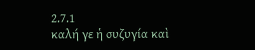2.7.1
καλή γε ἡ συζυγία καὶ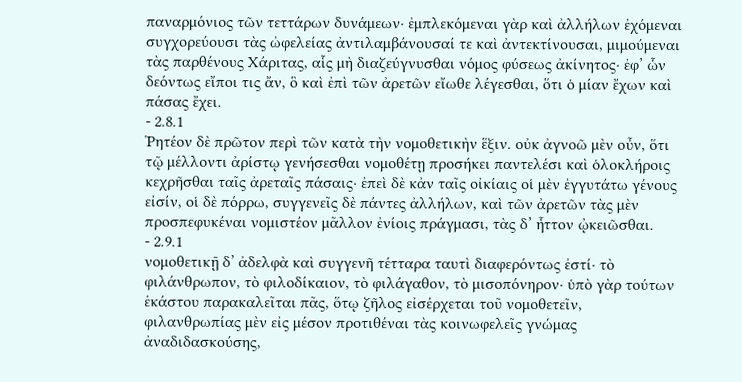παναρμόνιος τῶν τεττάρων δυνάμεων· ἐμπλεκόμεναι γὰρ καὶ ἀλλήλων ἐχόμεναι συγχορεύουσι τὰς ὠφελείας ἀντιλαμβάνουσαί τε καὶ ἀντεκτίνουσαι, μιμούμεναι τὰς παρθένους Χάριτας, αἷς μὴ διαζεύγνυσθαι νόμος φύσεως ἀκίνητος· ἐφ’ ὧν δεόντως εἴποι τις ἄν, ὃ καὶ ἐπὶ τῶν ἀρετῶν εἴωθε λέγεσθαι, ὅτι ὁ μίαν ἔχων καὶ πάσας ἔχει.
- 2.8.1
Ῥητέον δὲ πρῶτον περὶ τῶν κατὰ τὴν νομοθετικὴν ἕξιν. οὐκ ἀγνοῶ μὲν οὖν, ὅτι τῷ μέλλοντι ἀρίστῳ γενήσεσθαι νομοθέτῃ προσήκει παντελέσι καὶ ὁλοκλήροις κεχρῆσθαι ταῖς ἀρεταῖς πάσαις· ἐπεὶ δὲ κἀν ταῖς οἰκίαις οἱ μὲν ἐγγυτάτω γένους εἰσίν, οἱ δὲ πόρρω, συγγενεῖς δὲ πάντες ἀλλήλων, καὶ τῶν ἀρετῶν τὰς μὲν προσπεφυκέναι νομιστέον μᾶλλον ἐνίοις πράγμασι, τὰς δ’ ἧττον ᾠκειῶσθαι.
- 2.9.1
νομοθετικῇ δ’ ἀδελφὰ καὶ συγγενῆ τέτταρα ταυτὶ διαφερόντως ἐστί· τὸ φιλάνθρωπον, τὸ φιλοδίκαιον, τὸ φιλάγαθον, τὸ μισοπόνηρον· ὑπὸ γὰρ τούτων ἑκάστου παρακαλεῖται πᾶς, ὅτῳ ζῆλος εἰσέρχεται τοῦ νομοθετεῖν, φιλανθρωπίας μὲν εἰς μέσον προτιθέναι τὰς κοινωφελεῖς γνώμας ἀναδιδασκούσης,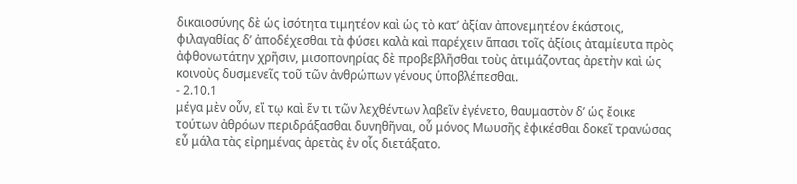δικαιοσύνης δὲ ὡς ἰσότητα τιμητέον καὶ ὡς τὸ κατ’ ἀξίαν ἀπονεμητέον ἑκάστοις, φιλαγαθίας δ’ ἀποδέχεσθαι τὰ φύσει καλὰ καὶ παρέχειν ἅπασι τοῖς ἀξίοις ἀταμίευτα πρὸς ἀφθονωτάτην χρῆσιν, μισοπονηρίας δὲ προβεβλῆσθαι τοὺς ἀτιμάζοντας ἀρετὴν καὶ ὡς κοινοὺς δυσμενεῖς τοῦ τῶν ἀνθρώπων γένους ὑποβλέπεσθαι.
- 2.10.1
μέγα μὲν οὖν, εἴ τῳ καὶ ἕν τι τῶν λεχθέντων λαβεῖν ἐγένετο, θαυμαστὸν δ’ ὡς ἔοικε τούτων ἀθρόων περιδράξασθαι δυνηθῆναι, οὗ μόνος Μωυσῆς ἐφικέσθαι δοκεῖ τρανώσας εὖ μάλα τὰς εἰρημένας ἀρετὰς ἐν οἷς διετάξατο.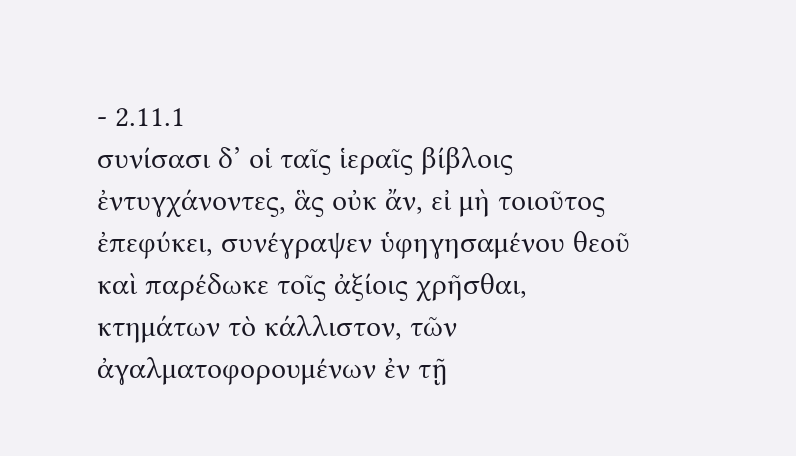- 2.11.1
συνίσασι δ’ οἱ ταῖς ἱεραῖς βίβλοις ἐντυγχάνοντες, ἃς οὐκ ἄν, εἰ μὴ τοιοῦτος ἐπεφύκει, συνέγραψεν ὑφηγησαμένου θεοῦ καὶ παρέδωκε τοῖς ἀξίοις χρῆσθαι, κτημάτων τὸ κάλλιστον, τῶν ἀγαλματοφορουμένων ἐν τῇ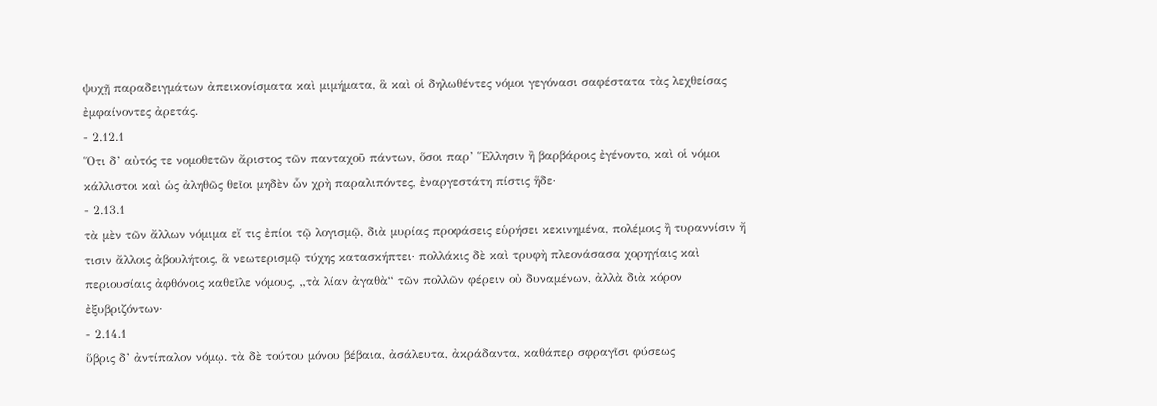ψυχῇ παραδειγμάτων ἀπεικονίσματα καὶ μιμήματα, ἃ καὶ οἱ δηλωθέντες νόμοι γεγόνασι σαφέστατα τὰς λεχθείσας ἐμφαίνοντες ἀρετάς.
- 2.12.1
Ὅτι δ’ αὐτός τε νομοθετῶν ἄριστος τῶν πανταχοῦ πάντων, ὅσοι παρ’ Ἕλλησιν ἢ βαρβάροις ἐγένοντο, καὶ οἱ νόμοι κάλλιστοι καὶ ὡς ἀληθῶς θεῖοι μηδὲν ὧν χρὴ παραλιπόντες, ἐναργεστάτη πίστις ἥδε·
- 2.13.1
τὰ μὲν τῶν ἄλλων νόμιμα εἴ τις ἐπίοι τῷ λογισμῷ, διὰ μυρίας προφάσεις εὑρήσει κεκινημένα, πολέμοις ἢ τυραννίσιν ἤ τισιν ἄλλοις ἀβουλήτοις, ἃ νεωτερισμῷ τύχης κατασκήπτει· πολλάκις δὲ καὶ τρυφὴ πλεονάσασα χορηγίαις καὶ περιουσίαις ἀφθόνοις καθεῖλε νόμους, „τὰ λίαν ἀγαθὰ“ τῶν πολλῶν φέρειν οὐ δυναμένων, ἀλλὰ διὰ κόρον ἐξυβριζόντων·
- 2.14.1
ὕβρις δ’ ἀντίπαλον νόμῳ. τὰ δὲ τούτου μόνου βέβαια, ἀσάλευτα, ἀκράδαντα, καθάπερ σφραγῖσι φύσεως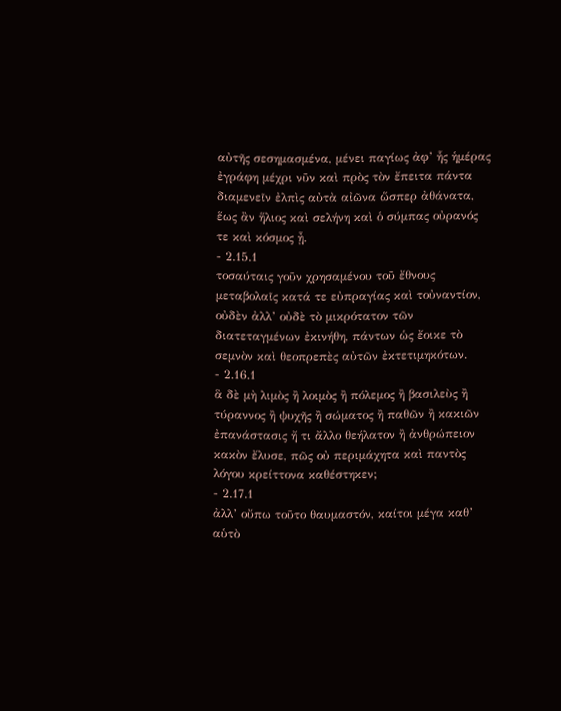αὐτῆς σεσημασμένα, μένει παγίως ἀφ’ ἧς ἡμέρας ἐγράφη μέχρι νῦν καὶ πρὸς τὸν ἔπειτα πάντα διαμενεῖν ἐλπὶς αὐτὰ αἰῶνα ὥσπερ ἀθάνατα, ἕως ἂν ἥλιος καὶ σελήνη καὶ ὁ σύμπας οὐρανός τε καὶ κόσμος ᾖ.
- 2.15.1
τοσαύταις γοῦν χρησαμένου τοῦ ἔθνους μεταβολαῖς κατά τε εὐπραγίας καὶ τοὐναντίον, οὐδὲν ἀλλ’ οὐδὲ τὸ μικρότατον τῶν διατεταγμένων ἐκινήθη, πάντων ὡς ἔοικε τὸ σεμνὸν καὶ θεοπρεπὲς αὐτῶν ἐκτετιμηκότων.
- 2.16.1
ἃ δὲ μὴ λιμὸς ἢ λοιμὸς ἢ πόλεμος ἢ βασιλεὺς ἢ τύραννος ἢ ψυχῆς ἢ σώματος ἢ παθῶν ἢ κακιῶν ἐπανάστασις ἤ τι ἄλλο θεήλατον ἢ ἀνθρώπειον κακὸν ἔλυσε, πῶς οὐ περιμάχητα καὶ παντὸς λόγου κρείττονα καθέστηκεν;
- 2.17.1
ἀλλ’ οὔπω τοῦτο θαυμαστόν, καίτοι μέγα καθ’ αὑτὸ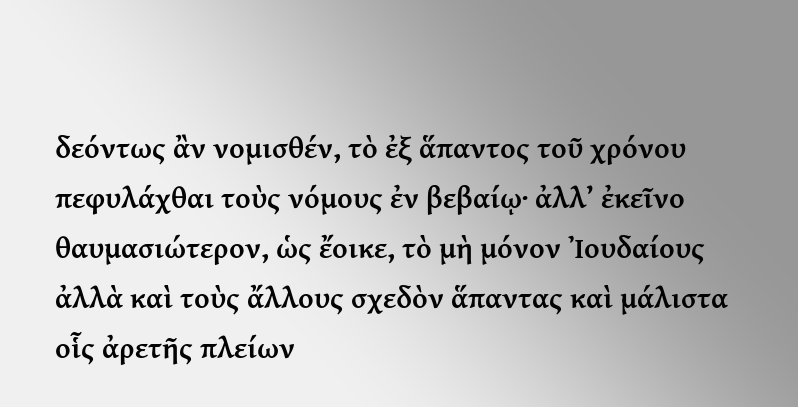δεόντως ἂν νομισθέν, τὸ ἐξ ἅπαντος τοῦ χρόνου πεφυλάχθαι τοὺς νόμους ἐν βεβαίῳ· ἀλλ’ ἐκεῖνο θαυμασιώτερον, ὡς ἔοικε, τὸ μὴ μόνον Ἰουδαίους ἀλλὰ καὶ τοὺς ἄλλους σχεδὸν ἅπαντας καὶ μάλιστα οἷς ἀρετῆς πλείων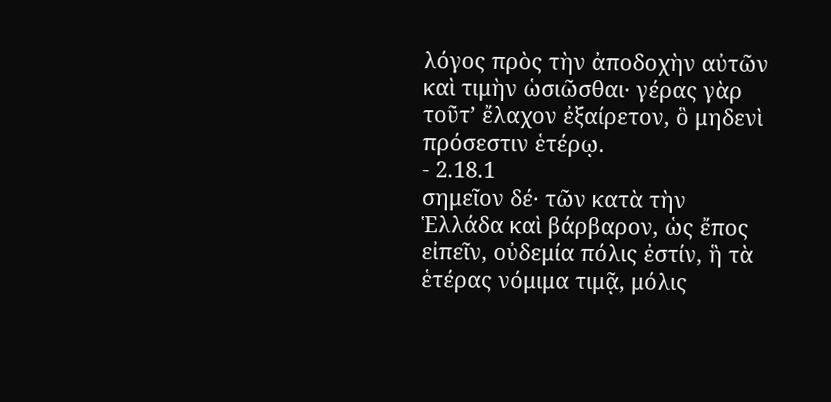λόγος πρὸς τὴν ἀποδοχὴν αὐτῶν καὶ τιμὴν ὡσιῶσθαι· γέρας γὰρ τοῦτ’ ἔλαχον ἐξαίρετον, ὃ μηδενὶ πρόσεστιν ἑτέρῳ.
- 2.18.1
σημεῖον δέ· τῶν κατὰ τὴν Ἑλλάδα καὶ βάρβαρον, ὡς ἔπος εἰπεῖν, οὐδεμία πόλις ἐστίν, ἣ τὰ ἑτέρας νόμιμα τιμᾷ, μόλις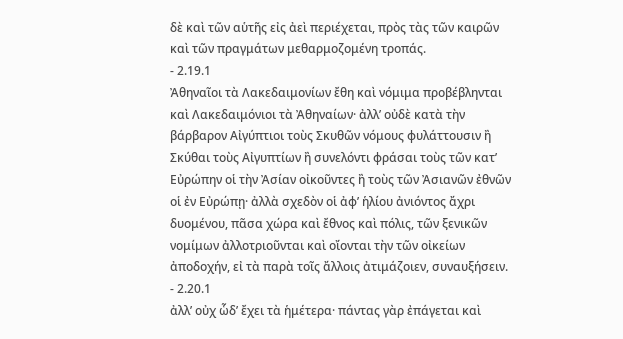δὲ καὶ τῶν αὑτῆς εἰς ἀεὶ περιέχεται, πρὸς τὰς τῶν καιρῶν καὶ τῶν πραγμάτων μεθαρμοζομένη τροπάς.
- 2.19.1
Ἀθηναῖοι τὰ Λακεδαιμονίων ἔθη καὶ νόμιμα προβέβληνται καὶ Λακεδαιμόνιοι τὰ Ἀθηναίων· ἀλλ’ οὐδὲ κατὰ τὴν βάρβαρον Αἰγύπτιοι τοὺς Σκυθῶν νόμους φυλάττουσιν ἢ Σκύθαι τοὺς Αἰγυπτίων ἢ συνελόντι φράσαι τοὺς τῶν κατ’ Εὐρώπην οἱ τὴν Ἀσίαν οἰκοῦντες ἢ τοὺς τῶν Ἀσιανῶν ἐθνῶν οἱ ἐν Εὐρώπῃ· ἀλλὰ σχεδὸν οἱ ἀφ’ ἡλίου ἀνιόντος ἄχρι δυομένου, πᾶσα χώρα καὶ ἔθνος καὶ πόλις, τῶν ξενικῶν νομίμων ἀλλοτριοῦνται καὶ οἴονται τὴν τῶν οἰκείων ἀποδοχήν, εἰ τὰ παρὰ τοῖς ἄλλοις ἀτιμάζοιεν, συναυξήσειν.
- 2.20.1
ἀλλ’ οὐχ ὧδ’ ἔχει τὰ ἡμέτερα· πάντας γὰρ ἐπάγεται καὶ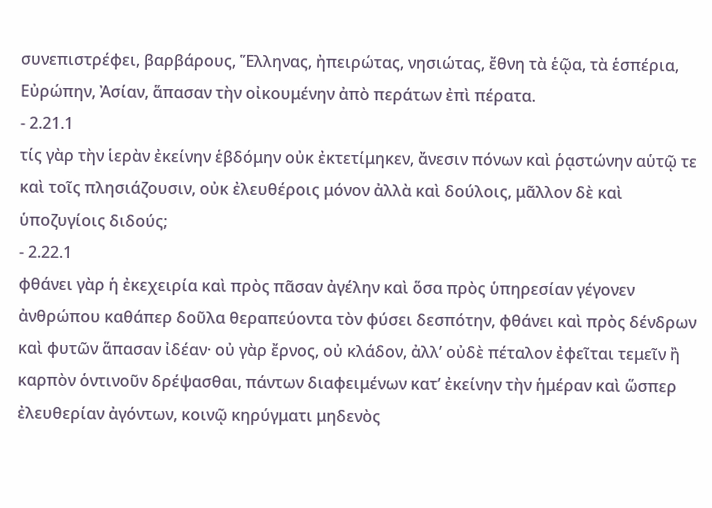συνεπιστρέφει, βαρβάρους, Ἕλληνας, ἠπειρώτας, νησιώτας, ἔθνη τὰ ἑῷα, τὰ ἑσπέρια, Εὐρώπην, Ἀσίαν, ἅπασαν τὴν οἰκουμένην ἀπὸ περάτων ἐπὶ πέρατα.
- 2.21.1
τίς γὰρ τὴν ἱερὰν ἐκείνην ἑβδόμην οὐκ ἐκτετίμηκεν, ἄνεσιν πόνων καὶ ῥᾳστώνην αὑτῷ τε καὶ τοῖς πλησιάζουσιν, οὐκ ἐλευθέροις μόνον ἀλλὰ καὶ δούλοις, μᾶλλον δὲ καὶ ὑποζυγίοις διδούς;
- 2.22.1
φθάνει γὰρ ἡ ἐκεχειρία καὶ πρὸς πᾶσαν ἀγέλην καὶ ὅσα πρὸς ὑπηρεσίαν γέγονεν ἀνθρώπου καθάπερ δοῦλα θεραπεύοντα τὸν φύσει δεσπότην, φθάνει καὶ πρὸς δένδρων καὶ φυτῶν ἅπασαν ἰδέαν· οὐ γὰρ ἔρνος, οὐ κλάδον, ἀλλ’ οὐδὲ πέταλον ἐφεῖται τεμεῖν ἢ καρπὸν ὁντινοῦν δρέψασθαι, πάντων διαφειμένων κατ’ ἐκείνην τὴν ἡμέραν καὶ ὥσπερ ἐλευθερίαν ἀγόντων, κοινῷ κηρύγματι μηδενὸς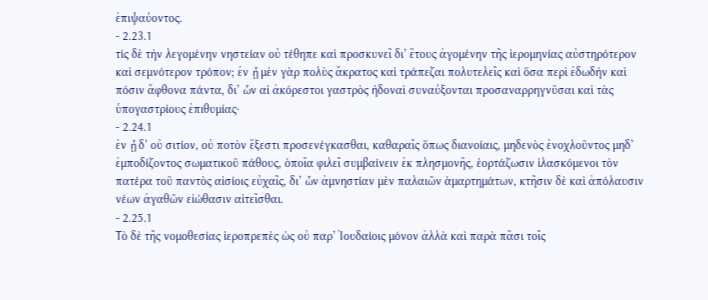ἐπιψαύοντος.
- 2.23.1
τίς δὲ τὴν λεγομένην νηστείαν οὐ τέθηπε καὶ προσκυνεῖ δι’ ἔτους ἀγομένην τῆς ἱερομηνίας αὐστηρότερον καὶ σεμνότερον τρόπον; ἐν ᾗ μὲν γὰρ πολὺς ἄκρατος καὶ τράπεζαι πολυτελεῖς καὶ ὅσα περὶ ἐδωδὴν καὶ πόσιν ἄφθονα πάντα, δι’ ὧν αἱ ἀκόρεστοι γαστρὸς ἡδοναὶ συναύξονται προσαναρρηγνῦσαι καὶ τὰς ὑπογαστρίους ἐπιθυμίας·
- 2.24.1
ἐν ᾗ δ’ οὐ σιτίον, οὐ ποτὸν ἔξεστι προσενέγκασθαι, καθαραῖς ὅπως διανοίαις, μηδενὸς ἐνοχλοῦντος μηδ’ ἐμποδίζοντος σωματικοῦ πάθους, ὁποῖα φιλεῖ συμβαίνειν ἐκ πλησμονῆς, ἑορτάζωσιν ἱλασκόμενοι τὸν πατέρα τοῦ παντὸς αἰσίοις εὐχαῖς, δι’ ὧν ἀμνηστίαν μὲν παλαιῶν ἁμαρτημάτων, κτῆσιν δὲ καὶ ἀπόλαυσιν νέων ἀγαθῶν εἰώθασιν αἰτεῖσθαι.
- 2.25.1
Τὸ δὲ τῆς νομοθεσίας ἱεροπρεπὲς ὡς οὐ παρ’ Ἰουδαίοις μόνον ἀλλὰ καὶ παρὰ πᾶσι τοῖς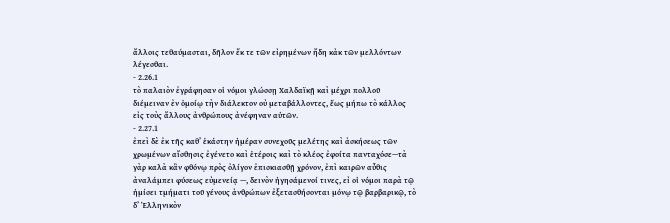ἄλλοις τεθαύμασται, δῆλον ἔκ τε τῶν εἰρημένων ἤδη κἀκ τῶν μελλόντων λέγεσθαι.
- 2.26.1
τὸ παλαιὸν ἐγράφησαν οἱ νόμοι γλώσσῃ Χαλδαϊκῇ καὶ μέχρι πολλοῦ διέμειναν ἐν ὁμοίῳ τὴν διάλεκτον οὐ μεταβάλλοντες, ἕως μήπω τὸ κάλλος εἰς τοὺς ἄλλους ἀνθρώπους ἀνέφηναν αὑτῶν.
- 2.27.1
ἐπεὶ δὲ ἐκ τῆς καθ’ ἑκάστην ἡμέραν συνεχοῦς μελέτης καὶ ἀσκήσεως τῶν χρωμένων αἴσθησις ἐγένετο καὶ ἑτέροις καὶ τὸ κλέος ἐφοίτα πανταχόσε—τὰ γὰρ καλὰ κἂν φθόνῳ πρὸς ὀλίγον ἐπισκιασθῇ χρόνον, ἐπὶ καιρῶν αὖθις ἀναλάμπει φύσεως εὐμενείᾳ —, δεινὸν ἡγησάμενοί τινες, εἰ οἱ νόμοι παρὰ τῷ ἡμίσει τμήματι τοῦ γένους ἀνθρώπων ἐξετασθήσονται μόνῳ τῷ βαρβαρικῷ, τὸ δ’ Ἑλληνικὸν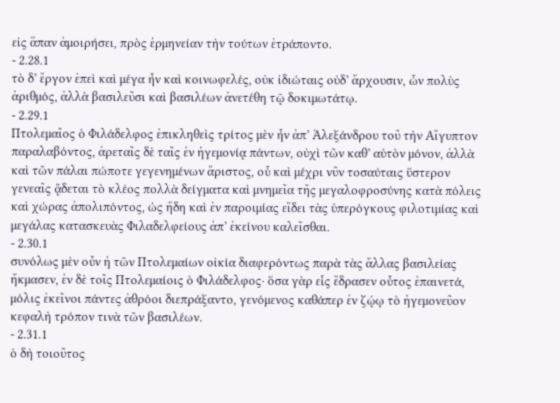εἰς ἅπαν ἀμοιρήσει, πρὸς ἑρμηνείαν τὴν τούτων ἐτράποντο.
- 2.28.1
τὸ δ’ ἔργον ἐπεὶ καὶ μέγα ἦν καὶ κοινωφελές, οὐκ ἰδιώταις οὐδ’ ἄρχουσιν, ὧν πολὺς ἀριθμός, ἀλλὰ βασιλεῦσι καὶ βασιλέων ἀνετέθη τῷ δοκιμωτάτῳ.
- 2.29.1
Πτολεμαῖος ὁ Φιλάδελφος ἐπικληθεὶς τρίτος μὲν ἦν ἀπ’ Ἀλεξάνδρου τοῦ τὴν Αἴγυπτον παραλαβόντος, ἀρεταῖς δὲ ταῖς ἐν ἡγεμονίᾳ πάντων, οὐχὶ τῶν καθ’ αὑτὸν μόνον, ἀλλὰ καὶ τῶν πάλαι πώποτε γεγενημένων ἄριστος, οὗ καὶ μέχρι νῦν τοσαύταις ὕστερον γενεαῖς ᾄδεται τὸ κλέος πολλὰ δείγματα καὶ μνημεῖα τῆς μεγαλοφροσύνης κατὰ πόλεις καὶ χώρας ἀπολιπόντος, ὡς ἤδη καὶ ἐν παροιμίας εἴδει τὰς ὑπερόγκους φιλοτιμίας καὶ μεγάλας κατασκευὰς Φιλαδελφείους ἀπ’ ἐκείνου καλεῖσθαι.
- 2.30.1
συνόλως μὲν οὖν ἡ τῶν Πτολεμαίων οἰκία διαφερόντως παρὰ τὰς ἄλλας βασιλείας ἤκμασεν, ἐν δὲ τοῖς Πτολεμαίοις ὁ Φιλάδελφος· ὅσα γὰρ εἷς ἔδρασεν οὗτος ἐπαινετά, μόλις ἐκεῖνοι πάντες ἀθρόοι διεπράξαντο, γενόμενος καθάπερ ἐν ζῴῳ τὸ ἡγεμονεῦον κεφαλὴ τρόπον τινὰ τῶν βασιλέων.
- 2.31.1
ὁ δὴ τοιοῦτος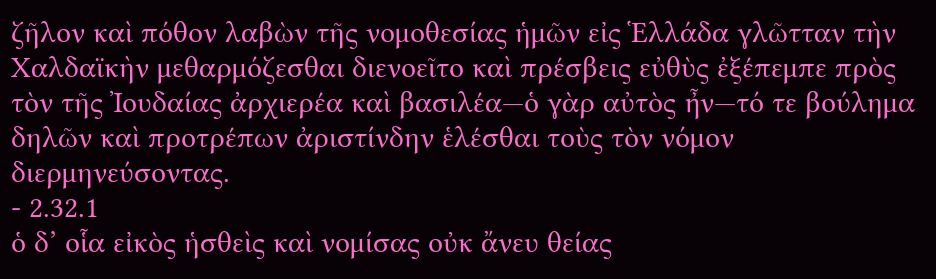ζῆλον καὶ πόθον λαβὼν τῆς νομοθεσίας ἡμῶν εἰς Ἑλλάδα γλῶτταν τὴν Χαλδαϊκὴν μεθαρμόζεσθαι διενοεῖτο καὶ πρέσβεις εὐθὺς ἐξέπεμπε πρὸς τὸν τῆς Ἰουδαίας ἀρχιερέα καὶ βασιλέα—ὁ γὰρ αὐτὸς ἦν—τό τε βούλημα δηλῶν καὶ προτρέπων ἀριστίνδην ἑλέσθαι τοὺς τὸν νόμον διερμηνεύσοντας.
- 2.32.1
ὁ δ’ οἷα εἰκὸς ἡσθεὶς καὶ νομίσας οὐκ ἄνευ θείας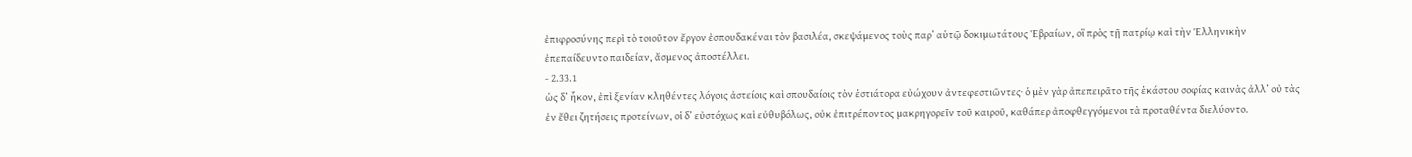ἐπιφροσύνης περὶ τὸ τοιοῦτον ἔργον ἐσπουδακέναι τὸν βασιλέα, σκεψάμενος τοὺς παρ’ αὑτῷ δοκιμωτάτους Ἑβραίων, οἳ πρὸς τῇ πατρίῳ καὶ τὴν Ἑλληνικὴν ἐπεπαίδευντο παιδείαν, ἄσμενος ἀποστέλλει.
- 2.33.1
ὡς δ’ ἧκον, ἐπὶ ξενίαν κληθέντες λόγοις ἀστείοις καὶ σπουδαίοις τὸν ἑστιάτορα εὐώχουν ἀντεφεστιῶντες· ὁ μὲν γὰρ ἀπεπειρᾶτο τῆς ἑκάστου σοφίας καινὰς ἀλλ’ οὐ τὰς ἐν ἔθει ζητήσεις προτείνων, οἱ δ’ εὐστόχως καὶ εὐθυβόλως, οὐκ ἐπιτρέποντος μακρηγορεῖν τοῦ καιροῦ, καθάπερ ἀποφθεγγόμενοι τὰ προταθέντα διελύοντο.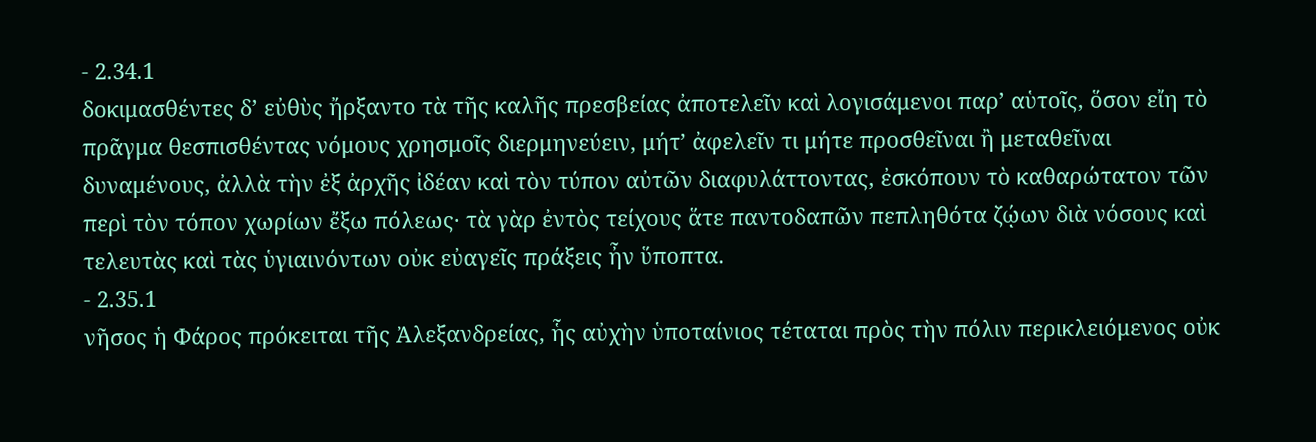- 2.34.1
δοκιμασθέντες δ’ εὐθὺς ἤρξαντο τὰ τῆς καλῆς πρεσβείας ἀποτελεῖν καὶ λογισάμενοι παρ’ αὑτοῖς, ὅσον εἴη τὸ πρᾶγμα θεσπισθέντας νόμους χρησμοῖς διερμηνεύειν, μήτ’ ἀφελεῖν τι μήτε προσθεῖναι ἢ μεταθεῖναι δυναμένους, ἀλλὰ τὴν ἐξ ἀρχῆς ἰδέαν καὶ τὸν τύπον αὐτῶν διαφυλάττοντας, ἐσκόπουν τὸ καθαρώτατον τῶν περὶ τὸν τόπον χωρίων ἔξω πόλεως· τὰ γὰρ ἐντὸς τείχους ἅτε παντοδαπῶν πεπληθότα ζῴων διὰ νόσους καὶ τελευτὰς καὶ τὰς ὑγιαινόντων οὐκ εὐαγεῖς πράξεις ἦν ὕποπτα.
- 2.35.1
νῆσος ἡ Φάρος πρόκειται τῆς Ἀλεξανδρείας, ἧς αὐχὴν ὑποταίνιος τέταται πρὸς τὴν πόλιν περικλειόμενος οὐκ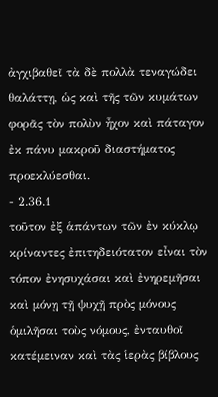ἀγχιβαθεῖ τὰ δὲ πολλὰ τεναγώδει θαλάττῃ, ὡς καὶ τῆς τῶν κυμάτων φορᾶς τὸν πολὺν ἦχον καὶ πάταγον ἐκ πάνυ μακροῦ διαστήματος προεκλύεσθαι.
- 2.36.1
τοῦτον ἐξ ἁπάντων τῶν ἐν κύκλῳ κρίναντες ἐπιτηδειότατον εἶναι τὸν τόπον ἐνησυχάσαι καὶ ἐνηρεμῆσαι καὶ μόνῃ τῇ ψυχῇ πρὸς μόνους ὁμιλῆσαι τοὺς νόμους, ἐνταυθοῖ κατέμειναν καὶ τὰς ἱερὰς βίβλους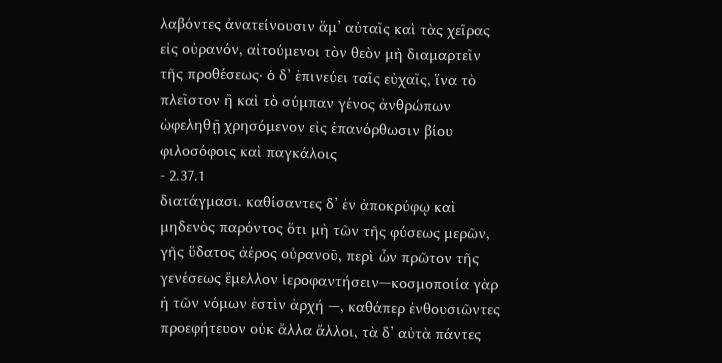λαβόντες ἀνατείνουσιν ἅμ’ αὐταῖς καὶ τὰς χεῖρας εἰς οὐρανόν, αἰτούμενοι τὸν θεὸν μὴ διαμαρτεῖν τῆς προθέσεως· ὁ δ’ ἐπινεύει ταῖς εὐχαῖς, ἵνα τὸ πλεῖστον ἢ καὶ τὸ σύμπαν γένος ἀνθρώπων ὠφεληθῇ χρησόμενον εἰς ἐπανόρθωσιν βίου φιλοσόφοις καὶ παγκάλοις
- 2.37.1
διατάγμασι. καθίσαντες δ’ ἐν ἀποκρύφῳ καὶ μηδενὸς παρόντος ὅτι μὴ τῶν τῆς φύσεως μερῶν, γῆς ὕδατος ἀέρος οὐρανοῦ, περὶ ὧν πρῶτον τῆς γενέσεως ἔμελλον ἱεροφαντήσειν—κοσμοποιία γὰρ ἡ τῶν νόμων ἐστὶν ἀρχή —, καθάπερ ἐνθουσιῶντες προεφήτευον οὐκ ἄλλα ἄλλοι, τὰ δ’ αὐτὰ πάντες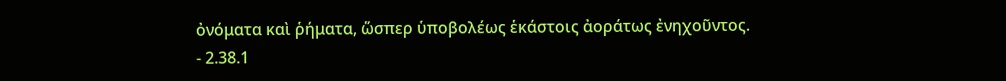ὀνόματα καὶ ῥήματα, ὥσπερ ὑποβολέως ἑκάστοις ἀοράτως ἐνηχοῦντος.
- 2.38.1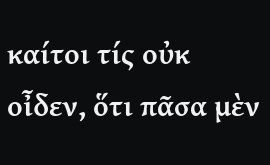καίτοι τίς οὐκ οἶδεν, ὅτι πᾶσα μὲν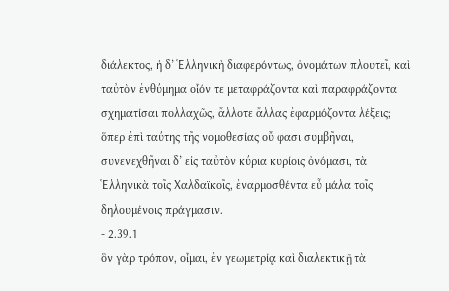διάλεκτος, ἡ δ’ Ἑλληνικὴ διαφερόντως, ὀνομάτων πλουτεῖ, καὶ ταὐτὸν ἐνθύμημα οἷόν τε μεταφράζοντα καὶ παραφράζοντα σχηματίσαι πολλαχῶς, ἄλλοτε ἄλλας ἐφαρμόζοντα λέξεις; ὅπερ ἐπὶ ταύτης τῆς νομοθεσίας οὔ φασι συμβῆναι, συνενεχθῆναι δ’ εἰς ταὐτὸν κύρια κυρίοις ὀνόμασι, τὰ Ἑλληνικὰ τοῖς Χαλδαϊκοῖς, ἐναρμοσθέντα εὖ μάλα τοῖς δηλουμένοις πράγμασιν.
- 2.39.1
ὃν γὰρ τρόπον, οἶμαι, ἐν γεωμετρίᾳ καὶ διαλεκτικῇ τὰ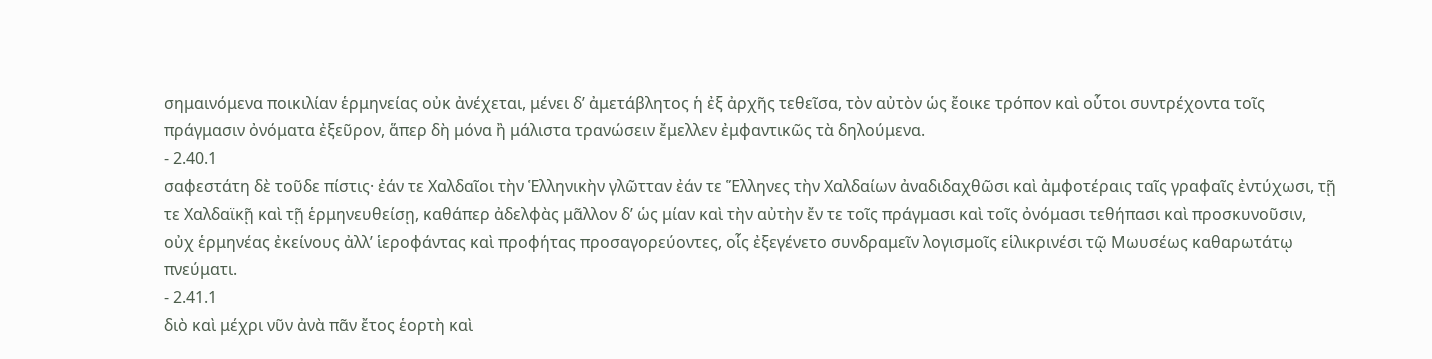σημαινόμενα ποικιλίαν ἑρμηνείας οὐκ ἀνέχεται, μένει δ’ ἀμετάβλητος ἡ ἐξ ἀρχῆς τεθεῖσα, τὸν αὐτὸν ὡς ἔοικε τρόπον καὶ οὗτοι συντρέχοντα τοῖς πράγμασιν ὀνόματα ἐξεῦρον, ἅπερ δὴ μόνα ἢ μάλιστα τρανώσειν ἔμελλεν ἐμφαντικῶς τὰ δηλούμενα.
- 2.40.1
σαφεστάτη δὲ τοῦδε πίστις· ἐάν τε Χαλδαῖοι τὴν Ἑλληνικὴν γλῶτταν ἐάν τε Ἕλληνες τὴν Χαλδαίων ἀναδιδαχθῶσι καὶ ἀμφοτέραις ταῖς γραφαῖς ἐντύχωσι, τῇ τε Χαλδαϊκῇ καὶ τῇ ἑρμηνευθείσῃ, καθάπερ ἀδελφὰς μᾶλλον δ’ ὡς μίαν καὶ τὴν αὐτὴν ἔν τε τοῖς πράγμασι καὶ τοῖς ὀνόμασι τεθήπασι καὶ προσκυνοῦσιν, οὐχ ἑρμηνέας ἐκείνους ἀλλ’ ἱεροφάντας καὶ προφήτας προσαγορεύοντες, οἷς ἐξεγένετο συνδραμεῖν λογισμοῖς εἱλικρινέσι τῷ Μωυσέως καθαρωτάτῳ πνεύματι.
- 2.41.1
διὸ καὶ μέχρι νῦν ἀνὰ πᾶν ἔτος ἑορτὴ καὶ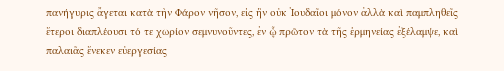πανήγυρις ἄγεται κατὰ τὴν Φάρον νῆσον, εἰς ἣν οὐκ Ἰουδαῖοι μόνον ἀλλὰ καὶ παμπληθεῖς ἕτεροι διαπλέουσι τό τε χωρίον σεμνυνοῦντες, ἐν ᾧ πρῶτον τὰ τῆς ἑρμηνείας ἐξέλαμψε, καὶ παλαιᾶς ἕνεκεν εὐεργεσίας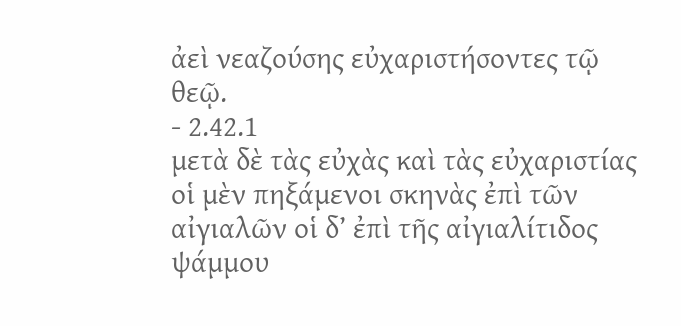ἀεὶ νεαζούσης εὐχαριστήσοντες τῷ θεῷ.
- 2.42.1
μετὰ δὲ τὰς εὐχὰς καὶ τὰς εὐχαριστίας οἱ μὲν πηξάμενοι σκηνὰς ἐπὶ τῶν αἰγιαλῶν οἱ δ’ ἐπὶ τῆς αἰγιαλίτιδος ψάμμου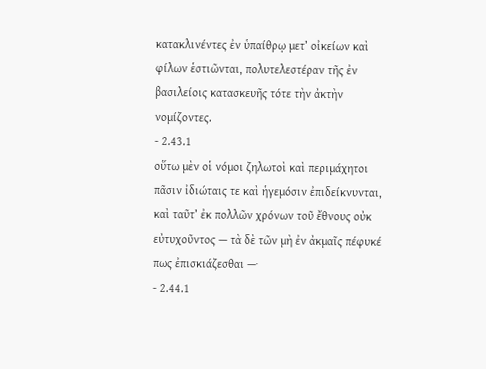κατακλινέντες ἐν ὑπαίθρῳ μετ’ οἰκείων καὶ φίλων ἑστιῶνται, πολυτελεστέραν τῆς ἐν βασιλείοις κατασκευῆς τότε τὴν ἀκτὴν νομίζοντες.
- 2.43.1
οὕτω μὲν οἱ νόμοι ζηλωτοὶ καὶ περιμάχητοι πᾶσιν ἰδιώταις τε καὶ ἡγεμόσιν ἐπιδείκνυνται, καὶ ταῦτ’ ἐκ πολλῶν χρόνων τοῦ ἔθνους οὐκ εὐτυχοῦντος — τὰ δὲ τῶν μὴ ἐν ἀκμαῖς πέφυκέ πως ἐπισκιάζεσθαι —·
- 2.44.1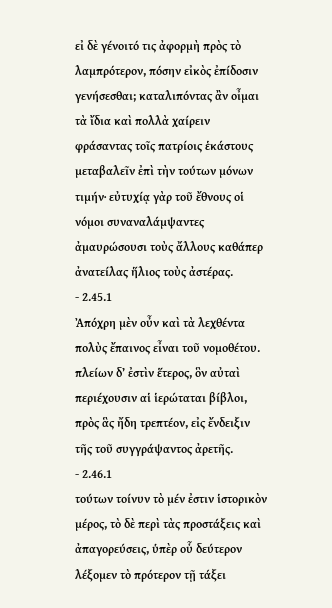εἰ δὲ γένοιτό τις ἀφορμὴ πρὸς τὸ λαμπρότερον, πόσην εἰκὸς ἐπίδοσιν γενήσεσθαι; καταλιπόντας ἂν οἶμαι τὰ ἴδια καὶ πολλὰ χαίρειν φράσαντας τοῖς πατρίοις ἑκάστους μεταβαλεῖν ἐπὶ τὴν τούτων μόνων τιμήν· εὐτυχίᾳ γὰρ τοῦ ἔθνους οἱ νόμοι συναναλάμψαντες ἀμαυρώσουσι τοὺς ἄλλους καθάπερ ἀνατείλας ἥλιος τοὺς ἀστέρας.
- 2.45.1
Ἀπόχρη μὲν οὖν καὶ τὰ λεχθέντα πολὺς ἔπαινος εἶναι τοῦ νομοθέτου. πλείων δ’ ἐστὶν ἕτερος, ὃν αὐταὶ περιέχουσιν αἱ ἱερώταται βίβλοι, πρὸς ἃς ἤδη τρεπτέον, εἰς ἔνδειξιν τῆς τοῦ συγγράψαντος ἀρετῆς.
- 2.46.1
τούτων τοίνυν τὸ μέν ἐστιν ἱστορικὸν μέρος, τὸ δὲ περὶ τὰς προστάξεις καὶ ἀπαγορεύσεις, ὑπὲρ οὗ δεύτερον λέξομεν τὸ πρότερον τῇ τάξει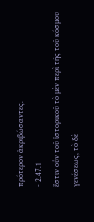πρότερον ἀκριβώσαντες.
- 2.47.1
ἔστιν οὖν τοῦ ἱστορικοῦ τὸ μὲν περὶ τῆς τοῦ κόσμου γενέσεως, τὸ δὲ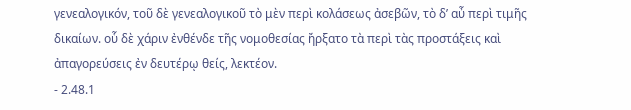γενεαλογικόν, τοῦ δὲ γενεαλογικοῦ τὸ μὲν περὶ κολάσεως ἀσεβῶν, τὸ δ’ αὖ περὶ τιμῆς δικαίων. οὗ δὲ χάριν ἐνθένδε τῆς νομοθεσίας ἤρξατο τὰ περὶ τὰς προστάξεις καὶ ἀπαγορεύσεις ἐν δευτέρῳ θείς, λεκτέον.
- 2.48.1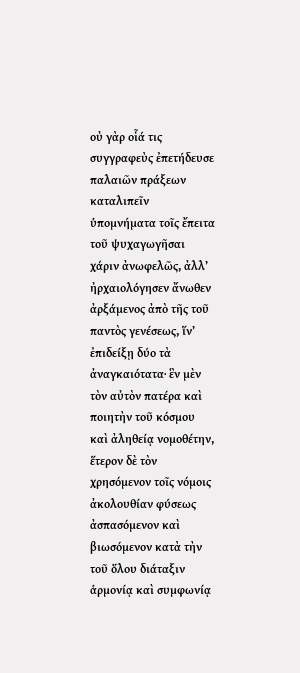οὐ γὰρ οἷά τις συγγραφεὺς ἐπετήδευσε παλαιῶν πράξεων καταλιπεῖν ὑπομνήματα τοῖς ἔπειτα τοῦ ψυχαγωγῆσαι χάριν ἀνωφελῶς, ἀλλ’ ἠρχαιολόγησεν ἄνωθεν ἀρξάμενος ἀπὸ τῆς τοῦ παντὸς γενέσεως, ἵν’ ἐπιδείξῃ δύο τὰ ἀναγκαιότατα· ἓν μὲν τὸν αὐτὸν πατέρα καὶ ποιητὴν τοῦ κόσμου καὶ ἀληθείᾳ νομοθέτην, ἕτερον δὲ τὸν χρησόμενον τοῖς νόμοις ἀκολουθίαν φύσεως ἀσπασόμενον καὶ βιωσόμενον κατὰ τὴν τοῦ ὅλου διάταξιν ἁρμονίᾳ καὶ συμφωνίᾳ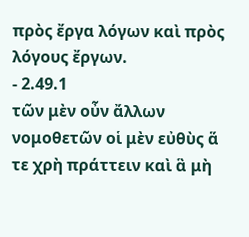πρὸς ἔργα λόγων καὶ πρὸς λόγους ἔργων.
- 2.49.1
τῶν μὲν οὖν ἄλλων νομοθετῶν οἱ μὲν εὐθὺς ἅ τε χρὴ πράττειν καὶ ἃ μὴ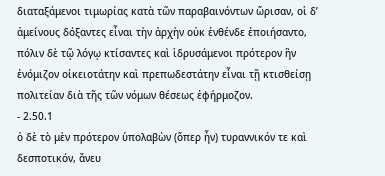διαταξάμενοι τιμωρίας κατὰ τῶν παραβαινόντων ὥρισαν, οἱ δ’ ἀμείνους δόξαντες εἶναι τὴν ἀρχὴν οὐκ ἐνθένδε ἐποιήσαντο, πόλιν δὲ τῷ λόγῳ κτίσαντες καὶ ἱδρυσάμενοι πρότερον ἣν ἐνόμιζον οἰκειοτάτην καὶ πρεπωδεστάτην εἶναι τῇ κτισθείσῃ πολιτείαν διὰ τῆς τῶν νόμων θέσεως ἐφήρμοζον.
- 2.50.1
ὁ δὲ τὸ μὲν πρότερον ὑπολαβὼν (ὅπερ ἦν) τυραννικόν τε καὶ δεσποτικόν, ἄνευ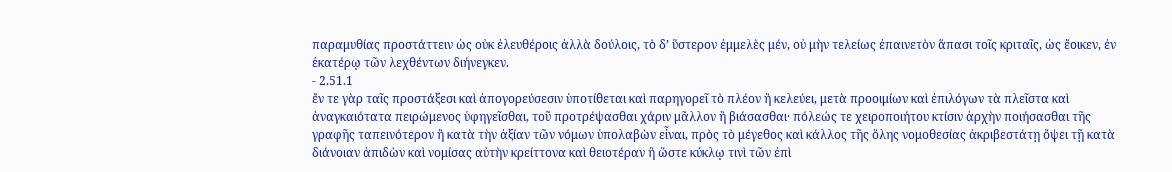παραμυθίας προστάττειν ὡς οὐκ ἐλευθέροις ἀλλὰ δούλοις, τὸ δ’ ὕστερον ἐμμελὲς μέν, οὐ μὴν τελείως ἐπαινετὸν ἅπασι τοῖς κριταῖς, ὡς ἔοικεν, ἐν ἑκατέρῳ τῶν λεχθέντων διήνεγκεν.
- 2.51.1
ἔν τε γὰρ ταῖς προστάξεσι καὶ ἀπογορεύσεσιν ὑποτίθεται καὶ παρηγορεῖ τὸ πλέον ἢ κελεύει, μετὰ προοιμίων καὶ ἐπιλόγων τὰ πλεῖστα καὶ ἀναγκαιότατα πειρώμενος ὑφηγεῖσθαι, τοῦ προτρέψασθαι χάριν μᾶλλον ἢ βιάσασθαι· πόλεώς τε χειροποιήτου κτίσιν ἀρχὴν ποιήσασθαι τῆς γραφῆς ταπεινότερον ἢ κατὰ τὴν ἀξίαν τῶν νόμων ὑπολαβὼν εἶναι, πρὸς τὸ μέγεθος καὶ κάλλος τῆς ὅλης νομοθεσίας ἀκριβεστάτῃ ὄψει τῇ κατὰ διάνοιαν ἀπιδὼν καὶ νομίσας αὐτὴν κρείττονα καὶ θειοτέραν ἢ ὥστε κύκλῳ τινὶ τῶν ἐπὶ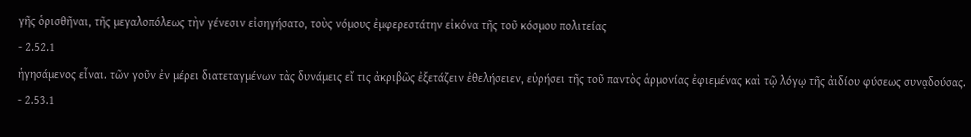γῆς ὁρισθῆναι, τῆς μεγαλοπόλεως τὴν γένεσιν εἰσηγήσατο, τοὺς νόμους ἐμφερεστάτην εἰκόνα τῆς τοῦ κόσμου πολιτείας
- 2.52.1
ἡγησάμενος εἶναι. τῶν γοῦν ἐν μέρει διατεταγμένων τὰς δυνάμεις εἴ τις ἀκριβῶς ἐξετάζειν ἐθελήσειεν, εὑρήσει τῆς τοῦ παντὸς ἁρμονίας ἐφιεμένας καὶ τῷ λόγῳ τῆς ἀιδίου φύσεως συνᾳδούσας.
- 2.53.1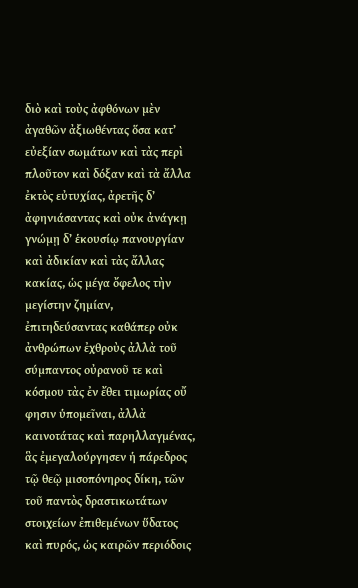διὸ καὶ τοὺς ἀφθόνων μὲν ἀγαθῶν ἀξιωθέντας ὅσα κατ’ εὐεξίαν σωμάτων καὶ τὰς περὶ πλοῦτον καὶ δόξαν καὶ τὰ ἄλλα ἐκτὸς εὐτυχίας, ἀρετῆς δ’ ἀφηνιάσαντας καὶ οὐκ ἀνάγκῃ γνώμῃ δ’ ἑκουσίῳ πανουργίαν καὶ ἀδικίαν καὶ τὰς ἄλλας κακίας, ὡς μέγα ὄφελος τὴν μεγίστην ζημίαν, ἐπιτηδεύσαντας καθάπερ οὐκ ἀνθρώπων ἐχθροὺς ἀλλὰ τοῦ σύμπαντος οὐρανοῦ τε καὶ κόσμου τὰς ἐν ἔθει τιμωρίας οὔ φησιν ὑπομεῖναι, ἀλλὰ καινοτάτας καὶ παρηλλαγμένας, ἃς ἐμεγαλούργησεν ἡ πάρεδρος τῷ θεῷ μισοπόνηρος δίκη, τῶν τοῦ παντὸς δραστικωτάτων στοιχείων ἐπιθεμένων ὕδατος καὶ πυρός, ὡς καιρῶν περιόδοις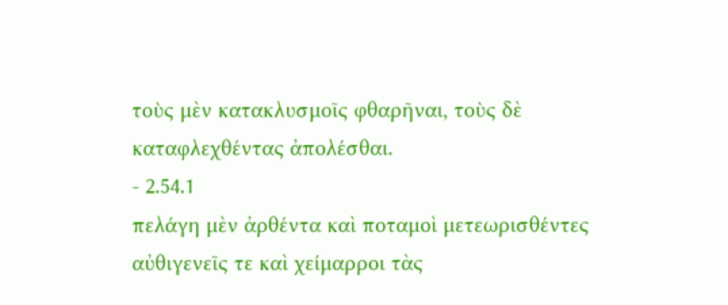τοὺς μὲν κατακλυσμοῖς φθαρῆναι, τοὺς δὲ καταφλεχθέντας ἀπολέσθαι.
- 2.54.1
πελάγη μὲν ἀρθέντα καὶ ποταμοὶ μετεωρισθέντες αὐθιγενεῖς τε καὶ χείμαρροι τὰς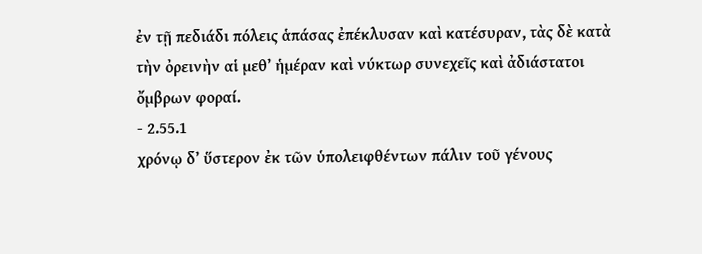ἐν τῇ πεδιάδι πόλεις ἁπάσας ἐπέκλυσαν καὶ κατέσυραν, τὰς δὲ κατὰ τὴν ὀρεινὴν αἱ μεθ’ ἡμέραν καὶ νύκτωρ συνεχεῖς καὶ ἀδιάστατοι ὄμβρων φοραί.
- 2.55.1
χρόνῳ δ’ ὕστερον ἐκ τῶν ὑπολειφθέντων πάλιν τοῦ γένους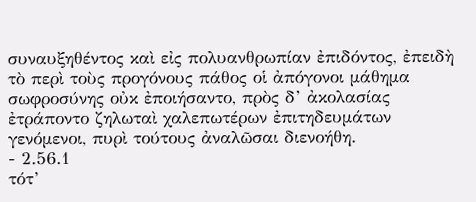συναυξηθέντος καὶ εἰς πολυανθρωπίαν ἐπιδόντος, ἐπειδὴ τὸ περὶ τοὺς προγόνους πάθος οἱ ἀπόγονοι μάθημα σωφροσύνης οὐκ ἐποιήσαντο, πρὸς δ’ ἀκολασίας ἐτράποντο ζηλωταὶ χαλεπωτέρων ἐπιτηδευμάτων γενόμενοι, πυρὶ τούτους ἀναλῶσαι διενοήθη.
- 2.56.1
τότ’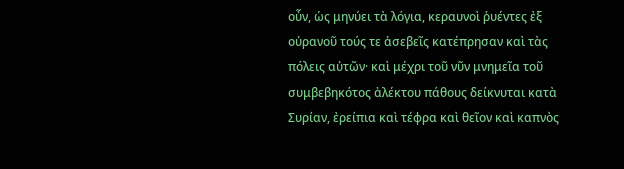οὖν, ὡς μηνύει τὰ λόγια, κεραυνοὶ ῥυέντες ἐξ οὐρανοῦ τούς τε ἀσεβεῖς κατέπρησαν καὶ τὰς πόλεις αὐτῶν· καὶ μέχρι τοῦ νῦν μνημεῖα τοῦ συμβεβηκότος ἀλέκτου πάθους δείκνυται κατὰ Συρίαν, ἐρείπια καὶ τέφρα καὶ θεῖον καὶ καπνὸς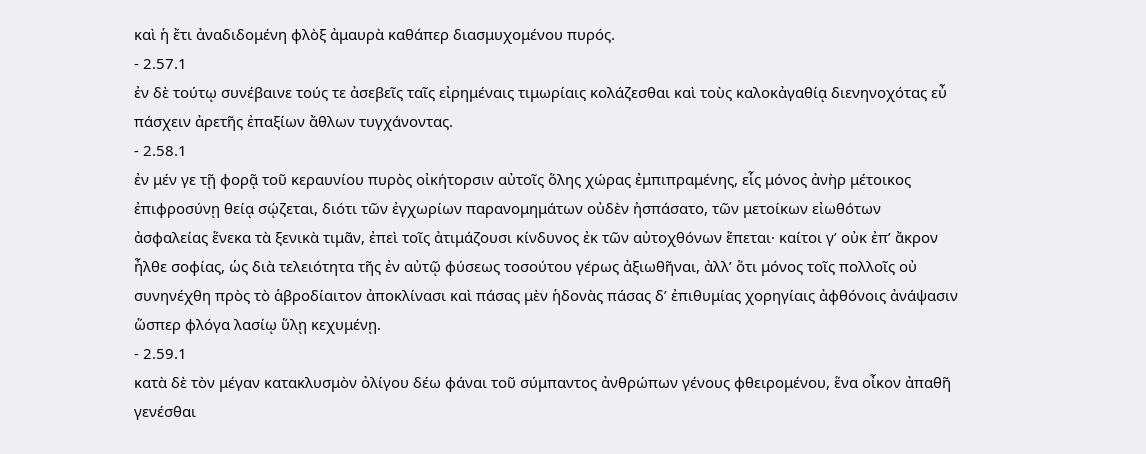καὶ ἡ ἔτι ἀναδιδομένη φλὸξ ἀμαυρὰ καθάπερ διασμυχομένου πυρός.
- 2.57.1
ἐν δὲ τούτῳ συνέβαινε τούς τε ἀσεβεῖς ταῖς εἰρημέναις τιμωρίαις κολάζεσθαι καὶ τοὺς καλοκἀγαθίᾳ διενηνοχότας εὖ πάσχειν ἀρετῆς ἐπαξίων ἄθλων τυγχάνοντας.
- 2.58.1
ἐν μέν γε τῇ φορᾷ τοῦ κεραυνίου πυρὸς οἰκήτορσιν αὐτοῖς ὅλης χώρας ἐμπιπραμένης, εἷς μόνος ἀνὴρ μέτοικος ἐπιφροσύνῃ θείᾳ σῴζεται, διότι τῶν ἐγχωρίων παρανομημάτων οὐδὲν ἠσπάσατο, τῶν μετοίκων εἰωθότων ἀσφαλείας ἕνεκα τὰ ξενικὰ τιμᾶν, ἐπεὶ τοῖς ἀτιμάζουσι κίνδυνος ἐκ τῶν αὐτοχθόνων ἕπεται· καίτοι γ’ οὐκ ἐπ’ ἄκρον ἦλθε σοφίας, ὡς διὰ τελειότητα τῆς ἐν αὐτῷ φύσεως τοσούτου γέρως ἀξιωθῆναι, ἀλλ’ ὅτι μόνος τοῖς πολλοῖς οὐ συνηνέχθη πρὸς τὸ ἁβροδίαιτον ἀποκλίνασι καὶ πάσας μὲν ἡδονὰς πάσας δ’ ἐπιθυμίας χορηγίαις ἀφθόνοις ἀνάψασιν ὥσπερ φλόγα λασίῳ ὕλῃ κεχυμένῃ.
- 2.59.1
κατὰ δὲ τὸν μέγαν κατακλυσμὸν ὀλίγου δέω φάναι τοῦ σύμπαντος ἀνθρώπων γένους φθειρομένου, ἕνα οἶκον ἀπαθῆ γενέσθαι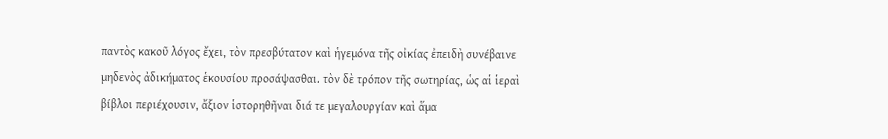παντὸς κακοῦ λόγος ἔχει, τὸν πρεσβύτατον καὶ ἡγεμόνα τῆς οἰκίας ἐπειδὴ συνέβαινε μηδενὸς ἀδικήματος ἑκουσίου προσάψασθαι. τὸν δὲ τρόπον τῆς σωτηρίας, ὡς αἱ ἱεραὶ βίβλοι περιέχουσιν, ἄξιον ἱστορηθῆναι διά τε μεγαλουργίαν καὶ ἅμα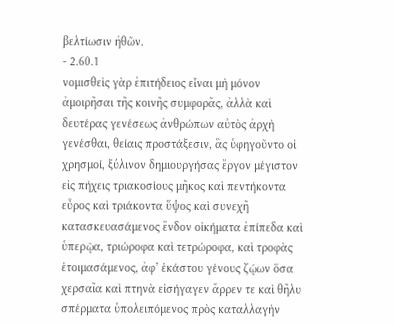βελτίωσιν ἠθῶν.
- 2.60.1
νομισθεὶς γὰρ ἐπιτήδειος εἶναι μὴ μόνον ἀμοιρῆσαι τῆς κοινῆς συμφορᾶς, ἀλλὰ καὶ δευτέρας γενέσεως ἀνθρώπων αὐτὸς ἀρχὴ γενέσθαι, θείαις προστάξεσιν, ἃς ὑφηγοῦντο οἱ χρησμοί, ξύλινον δημιουργήσας ἔργον μέγιστον εἰς πήχεις τριακοσίους μῆκος καὶ πεντήκοντα εὖρος καὶ τριάκοντα ὕψος καὶ συνεχῆ κατασκευασάμενος ἔνδον οἰκήματα ἐπίπεδα καὶ ὑπερῷα, τριώροφα καὶ τετρώροφα, καὶ τροφὰς ἑτοιμασάμενος, ἀφ’ ἑκάστου γένους ζῴων ὅσα χερσαῖα καὶ πτηνὰ εἰσήγαγεν ἄρρεν τε καὶ θῆλυ σπέρματα ὑπολειπόμενος πρὸς καταλλαγὴν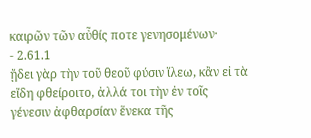καιρῶν τῶν αὖθίς ποτε γενησομένων·
- 2.61.1
ᾔδει γὰρ τὴν τοῦ θεοῦ φύσιν ἵλεω, κἂν εἰ τὰ εἴδη φθείροιτο, ἀλλά τοι τὴν ἐν τοῖς γένεσιν ἀφθαρσίαν ἕνεκα τῆς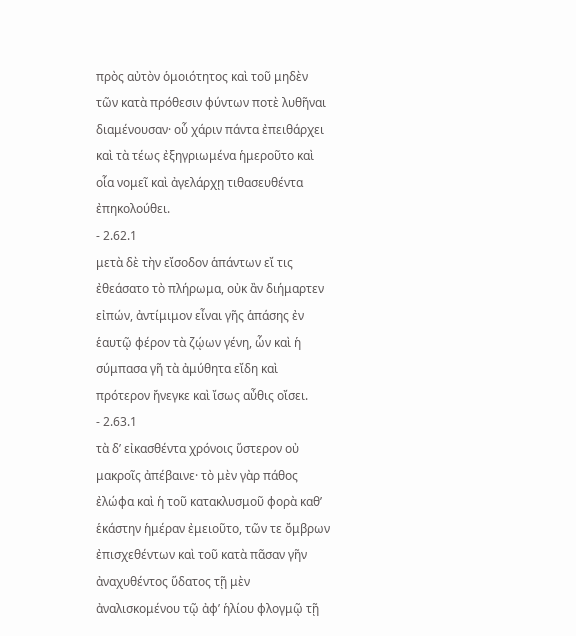πρὸς αὐτὸν ὁμοιότητος καὶ τοῦ μηδὲν τῶν κατὰ πρόθεσιν φύντων ποτὲ λυθῆναι διαμένουσαν· οὗ χάριν πάντα ἐπειθάρχει καὶ τὰ τέως ἐξηγριωμένα ἡμεροῦτο καὶ οἷα νομεῖ καὶ ἀγελάρχῃ τιθασευθέντα ἐπηκολούθει.
- 2.62.1
μετὰ δὲ τὴν εἴσοδον ἁπάντων εἴ τις ἐθεάσατο τὸ πλήρωμα, οὐκ ἂν διήμαρτεν εἰπών, ἀντίμιμον εἶναι γῆς ἁπάσης ἐν ἑαυτῷ φέρον τὰ ζῴων γένη, ὧν καὶ ἡ σύμπασα γῆ τὰ ἀμύθητα εἴδη καὶ πρότερον ἤνεγκε καὶ ἴσως αὖθις οἴσει.
- 2.63.1
τὰ δ’ εἰκασθέντα χρόνοις ὕστερον οὐ μακροῖς ἀπέβαινε· τὸ μὲν γὰρ πάθος ἐλώφα καὶ ἡ τοῦ κατακλυσμοῦ φορὰ καθ’ ἑκάστην ἡμέραν ἐμειοῦτο, τῶν τε ὄμβρων ἐπισχεθέντων καὶ τοῦ κατὰ πᾶσαν γῆν ἀναχυθέντος ὕδατος τῇ μὲν ἀναλισκομένου τῷ ἀφ’ ἡλίου φλογμῷ τῇ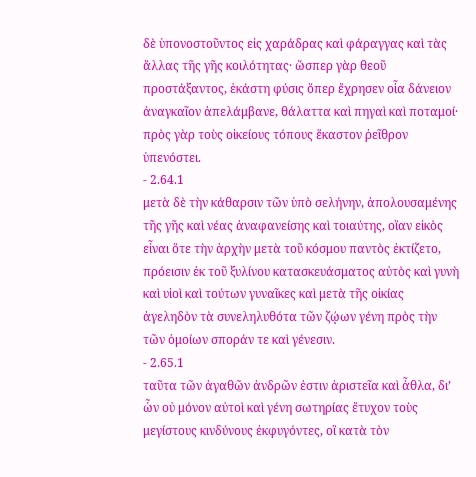δὲ ὑπονοστοῦντος εἰς χαράδρας καὶ φάραγγας καὶ τὰς ἄλλας τῆς γῆς κοιλότητας· ὥσπερ γὰρ θεοῦ προστάξαντος, ἑκάστη φύσις ὅπερ ἔχρησεν οἷα δάνειον ἀναγκαῖον ἀπελάμβανε, θάλαττα καὶ πηγαὶ καὶ ποταμοί· πρὸς γὰρ τοὺς οἰκείους τόπους ἕκαστον ῥεῖθρον ὑπενόστει.
- 2.64.1
μετὰ δὲ τὴν κάθαρσιν τῶν ὑπὸ σελήνην, ἀπολουσαμένης τῆς γῆς καὶ νέας ἀναφανείσης καὶ τοιαύτης, οἵαν εἰκὸς εἶναι ὅτε τὴν ἀρχὴν μετὰ τοῦ κόσμου παντὸς ἐκτίζετο, πρόεισιν ἐκ τοῦ ξυλίνου κατασκευάσματος αὐτὸς καὶ γυνὴ καὶ υἱοὶ καὶ τούτων γυναῖκες καὶ μετὰ τῆς οἰκίας ἀγεληδὸν τὰ συνεληλυθότα τῶν ζῴων γένη πρὸς τὴν τῶν ὁμοίων σποράν τε καὶ γένεσιν.
- 2.65.1
ταῦτα τῶν ἀγαθῶν ἀνδρῶν ἐστιν ἀριστεῖα καὶ ἆθλα, δι’ ὧν οὐ μόνον αὐτοὶ καὶ γένη σωτηρίας ἔτυχον τοὺς μεγίστους κινδύνους ἐκφυγόντες, οἳ κατὰ τὸν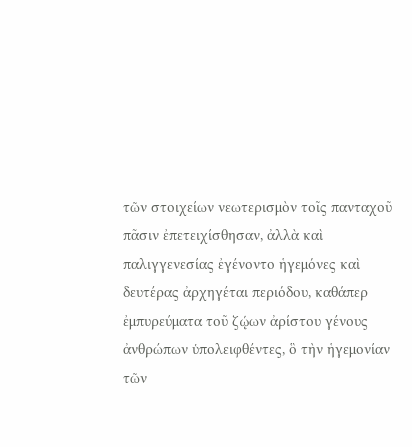τῶν στοιχείων νεωτερισμὸν τοῖς πανταχοῦ πᾶσιν ἐπετειχίσθησαν, ἀλλὰ καὶ παλιγγενεσίας ἐγένοντο ἡγεμόνες καὶ δευτέρας ἀρχηγέται περιόδου, καθάπερ ἐμπυρεύματα τοῦ ζῴων ἀρίστου γένους ἀνθρώπων ὑπολειφθέντες, ὃ τὴν ἡγεμονίαν τῶν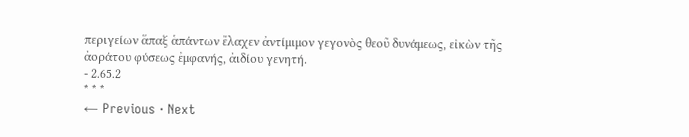περιγείων ἅπαξ ἁπάντων ἔλαχεν ἀντίμιμον γεγονὸς θεοῦ δυνάμεως, εἰκὼν τῆς ἀοράτου φύσεως ἐμφανής, ἀιδίου γενητή.
- 2.65.2
* * *
← Previous · Next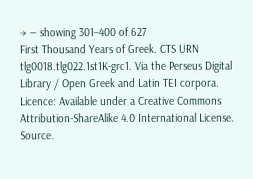→ — showing 301–400 of 627
First Thousand Years of Greek. CTS URN tlg0018.tlg022.1st1K-grc1. Via the Perseus Digital Library / Open Greek and Latin TEI corpora. Licence: Available under a Creative Commons Attribution-ShareAlike 4.0 International License. Source.